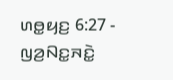ꤛꤥ꤭ꤟꤢ꤬ 6:27 - ꤜꤤ꤬ꤡꤢ꤭ꤏꤢꤧ꤭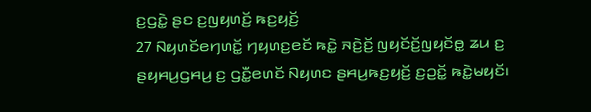ꤢ꤬ꤞꤢꤧ꤭ ꤔꤢ ꤢ꤬ꤜꤟꤛꤢꤩ꤬ ꤒꤢ꤬ꤟꤢꤩ꤬
27 ꤡꤟꤛꤢꤩꤕꤚꤛꤢꤩ꤭ ꤚꤟꤛꤢ꤬ꤕꤢꤩ ꤒꤢꤧ꤭ ꤏꤢꤧ꤬ꤢꤩ꤬ ꤜꤟꤢꤩꤢꤩ꤬ꤜꤟꤢꤩꤥ꤭ ꤘꤣ ꤢ꤬ ꤔꤟꤌꤣ꤬ꤞꤌꤣ꤬ ꤢ꤬ ꤞꤢꤪ꤭ꤕꤛꤢꤩ ꤡꤟꤛꤢ ꤔꤌꤣ꤬ꤒꤢ꤬ꤟꤢꤩ꤬ ꤢ꤬ꤑꤢꤩ꤭ ꤒꤢꤧ꤭ꤗꤟꤢꤩ꤯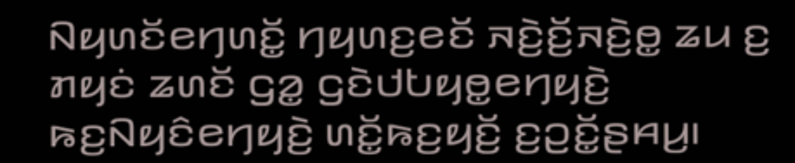ꤡꤟꤛꤢꤩꤕꤚꤛꤢꤩ꤭ ꤚꤟꤛꤢ꤬ꤕꤢꤩ ꤏꤢꤧ꤬ꤢꤩ꤬ꤏꤢꤧ꤬ꤥ꤭ ꤘꤣ ꤢ꤬ ꤊꤟꤢꤦ ꤘꤛꤢꤩ ꤞꤤ꤭ ꤞꤢꤧꤓꤝꤟꤥ꤭ꤕꤚꤟꤢꤧ꤬ ꤒꤢ꤬ꤡꤟꤢꤨꤕꤚꤟꤢꤧ꤬ ꤛꤢꤩ꤭ꤒꤢ꤬ꤟꤢꤩ꤬ ꤢ꤬ꤑꤢꤩ꤭ꤔꤌꤣ꤬꤯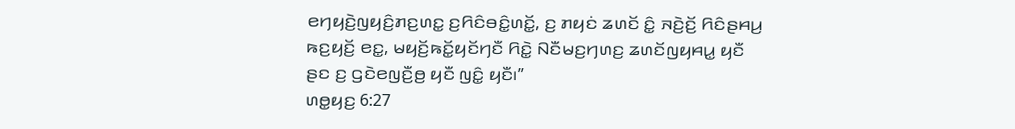ꤕꤚꤟꤢꤧ꤬ꤜꤟꤢꤨ꤬ꤊꤢ꤬ꤛꤢ꤭ ꤢ꤬ꤖꤢꤨꤋꤢꤨ꤭ꤛꤢꤩ꤭, ꤢ꤬ ꤊꤟꤢꤦ ꤘꤛꤢꤩ ꤢꤨ꤭ ꤏꤢꤧ꤬ꤢꤩ꤬ ꤖꤢꤨꤔꤌꤣ꤬ ꤒꤢ꤬ꤟꤢꤩ꤬ ꤕꤢ꤭, ꤗꤟꤢꤩ꤬ꤒꤢꤩ꤭ꤟꤢꤩꤚꤢꤪ ꤖꤢꤧ꤭ ꤡꤢꤪꤗꤢ꤬ꤚꤛꤢ꤬ ꤘꤛꤢꤩꤜꤟꤌꤣ꤭ ꤟꤢꤪ ꤔꤢ ꤢ꤬ ꤞꤢꤧꤕꤜꤢꤪ꤬ꤥ꤬ ꤟꤢꤪ ꤜꤢꤨ꤭ ꤟꤢꤪ꤯”
ꤛꤥ꤭ꤟꤢ꤬ 6:27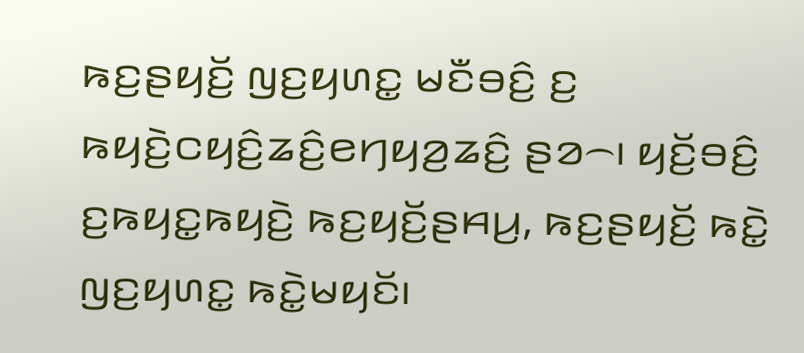ꤒꤢ꤬ꤔꤟꤢꤩ꤬ ꤜꤢ꤬ꤟꤛꤢ꤭ ꤗꤢꤪꤋꤢꤨ꤬ ꤢ꤬ ꤒꤟꤢꤧ꤬ꤍꤟꤢꤨ꤬ꤘꤢꤨ꤬ꤕꤚꤟꤤ꤬ꤘꤢꤨ꤬ ꤔꤤ꤮꤯ ꤟꤢꤩ꤬ꤋꤢꤨ꤬ ꤢ꤬ꤒꤟꤢ꤭ꤒꤟꤢꤧ꤬ ꤒꤢ꤬ꤟꤢꤩ꤬ꤔꤌꤣ꤬, ꤒꤢ꤬ꤔꤟꤢꤩ꤬ ꤒꤢꤧ꤭ ꤜꤢ꤬ꤟꤛꤢ꤭ ꤒꤢꤧ꤭ꤗꤟꤢꤩ꤯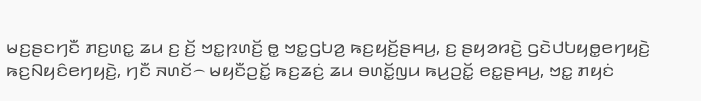ꤗꤢ꤬ꤔꤢꤚꤢꤪ ꤊꤢ꤬ꤛꤢ꤭ ꤘꤣ ꤢ꤬ ꤢꤩ꤬ ꤠꤢ꤭ꤐꤛꤢꤩ꤬ ꤥ꤭ ꤠꤢ꤭ꤞꤝꤤ꤬ ꤒꤢ꤬ꤟꤢꤩ꤬ꤔꤌꤣ꤬, ꤢ꤬ ꤔꤟꤤꤙꤢꤧ꤬ ꤞꤢꤧꤓꤝꤟꤥ꤭ꤕꤚꤟꤢꤧ꤬ ꤒꤢ꤬ꤡꤟꤢꤨꤕꤚꤟꤢꤧ꤬, ꤚꤢꤪ ꤏꤛꤢꤩ꤮ ꤗꤟꤢꤪꤑꤢꤩ꤭ ꤒꤢ꤬ꤘꤢꤦ꤬ ꤘꤣ ꤋꤛꤢꤩ꤭ꤜꤣ ꤒꤣ꤬ꤑꤢꤩ꤭ ꤕꤢ꤭ꤔꤌꤣ꤬, ꤠꤢ꤭ ꤊꤟꤢꤦ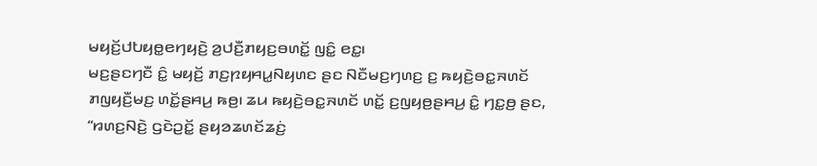ꤗꤟꤢꤩ꤬ꤓꤝꤟꤥ꤭ꤕꤚꤟꤢꤧ꤬ ꤤ꤬ꤓꤢꤪ꤬ꤊꤟꤢ꤬ꤋꤛꤢꤩ꤭ ꤜꤢꤨ꤭ ꤕꤢ꤭꤯
ꤗꤢ꤬ꤔꤢꤚꤢꤪ ꤢꤨ꤭ ꤗꤟꤢꤩ꤬ ꤊꤢ꤬ꤐꤟꤌꤣ꤭ꤡꤟꤛꤢ ꤔꤢ ꤡꤢꤪꤗꤢ꤬ꤚꤛꤢ꤬ ꤢ꤬ ꤒꤟꤢꤧ꤬ꤋꤢ꤭ꤏꤛꤢꤩ ꤊꤜꤟꤢꤪ꤬ꤗꤢ꤬ ꤛꤢꤩ꤭ꤔꤌꤣ꤬ ꤒꤥ꤬꤯ ꤘꤣ ꤒꤟꤢꤧ꤬ꤋꤢ꤭ꤏꤛꤢꤩ ꤛꤢꤩ꤭ ꤢ꤬ꤜꤟꤥ꤬ꤔꤌꤣ꤬ ꤢꤨ꤭ ꤚꤢ꤭ꤥ꤬ ꤔꤢ, “ꤙꤛꤢ꤬ꤡꤢꤧ꤬ ꤞꤢꤧꤑꤢꤩ꤭ ꤔꤟꤤꤘꤛꤢꤩꤘꤢꤦ꤬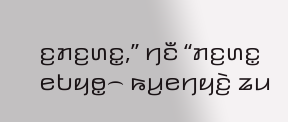ꤢ꤬ꤊꤢ꤬ꤛꤢ꤭,” ꤚꤢꤪ “ꤊꤢ꤬ꤛꤢ꤭ ꤕꤝꤟꤥ꤭꤮ ꤒꤣ꤬ꤕꤚꤟꤢꤧ꤬ ꤘꤣ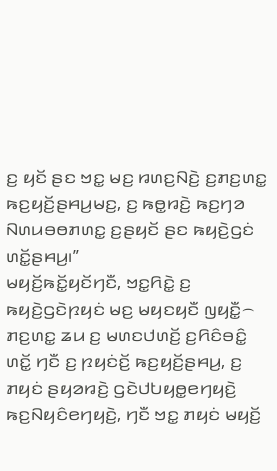ꤢ꤬ ꤟꤢꤩ ꤔꤢ ꤠꤢ꤭ ꤗꤢ꤬ ꤙꤛꤢ꤬ꤡꤢꤧ꤬ ꤢ꤬ꤊꤢ꤬ꤛꤢ꤭ ꤒꤢ꤬ꤟꤢꤩ꤬ꤔꤌꤣ꤬ꤗꤢ꤬, ꤢ꤬ ꤒꤥ꤭ꤙꤢꤧ꤬ ꤒꤢ꤬ꤚꤤ ꤡꤛꤣꤋꤥꤊꤛꤢ꤭ ꤢ꤬ꤔꤟꤢꤩ ꤔꤢ ꤒꤟꤢꤧ꤬ꤞꤢꤦ ꤛꤢꤩ꤭ꤔꤌꤣ꤬꤯”
ꤗꤟꤢꤩ꤬ꤒꤢꤩ꤭ꤟꤢꤩꤚꤢꤪ, ꤠꤢ꤭ꤖꤢꤧ꤭ ꤢ꤬ ꤒꤟꤢꤧ꤬ꤞꤢꤧꤐꤟꤢꤦ ꤗꤢ꤬ ꤗꤟꤢꤟꤢꤪ ꤜꤟꤢꤪ꤭꤮ ꤊꤢ꤬ꤛꤢ꤭ ꤘꤣ ꤢ꤬ ꤗꤛꤢꤓꤛꤢꤩ꤬ ꤢ꤬ꤖꤢꤨꤋꤢꤨ꤭ ꤛꤢꤩ꤭ ꤚꤢꤪ ꤢ꤬ ꤐꤟꤢꤦꤢꤩ꤬ ꤒꤢ꤬ꤟꤢꤩ꤬ꤔꤌꤣ꤬, ꤢ꤬ ꤊꤟꤢꤦ ꤔꤟꤤꤙꤢꤧ꤬ ꤞꤢꤧꤓꤝꤟꤥ꤭ꤕꤚꤟꤢꤧ꤬ ꤒꤢ꤬ꤡꤟꤢꤨꤕꤚꤟꤢꤧ꤬, ꤚꤢꤪ ꤠꤢ꤭ ꤊꤟꤢꤦ ꤗꤟꤢꤩ꤬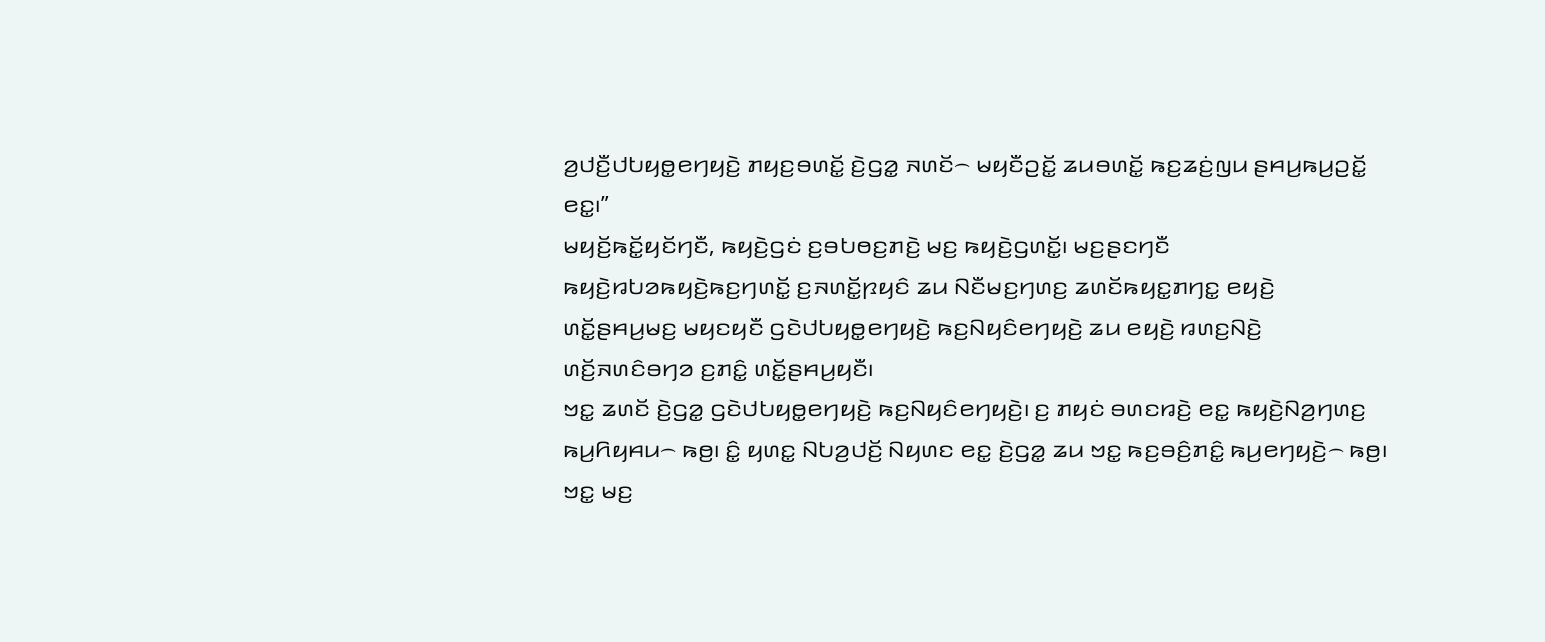ꤤ꤬ꤓꤢꤪ꤬ꤓꤝꤟꤥ꤭ꤕꤚꤟꤢꤧ꤬ ꤊꤟꤢ꤬ꤋꤛꤢꤩ꤭ ꤢꤧ꤬ꤞꤤ꤭ ꤏꤛꤢꤩ꤮ ꤗꤟꤢꤪꤑꤢꤩ꤭ ꤘꤣꤋꤛꤢꤩ꤭ ꤒꤢ꤬ꤘꤢꤦ꤬ꤜꤣ ꤔꤌꤣ꤬ꤒꤣ꤬ꤑꤢꤩ꤭ ꤕꤢ꤭꤯”
ꤗꤟꤢꤩ꤬ꤒꤢꤩ꤭ꤟꤢꤩꤚꤢꤪ, ꤒꤟꤢꤧ꤬ꤞꤢꤦ ꤢ꤬ꤋꤝꤥꤢ꤬ꤊꤢꤧ꤬ ꤗꤢ꤬ ꤒꤟꤢꤧ꤬ꤞꤛꤢꤩ꤭꤯ ꤗꤢ꤬ꤔꤢꤚꤢꤪ ꤒꤟꤢꤧ꤬ꤙꤝꤤꤒꤟꤢꤧ꤬ꤒꤢ꤬ꤚꤛꤢꤩ꤭ ꤢ꤬ꤏꤛꤢꤩ꤭ꤐꤟꤢꤨ ꤘꤣ ꤡꤢꤪꤗꤢ꤬ꤚꤛꤢ꤬ ꤘꤛꤢꤩꤒꤟꤢ꤭ꤊꤚꤢ꤭ ꤕꤟꤢꤧ꤬ ꤛꤢꤩ꤭ꤔꤌꤣ꤬ꤗꤢ꤬ ꤗꤟꤢꤟꤢꤪ ꤞꤢꤧꤓꤝꤟꤥ꤭ꤕꤚꤟꤢꤧ꤬ ꤒꤢ꤬ꤡꤟꤢꤨꤕꤚꤟꤢꤧ꤬ ꤘꤣ ꤕꤟꤢꤧ꤬ ꤙꤛꤢ꤬ꤡꤢꤧ꤬ ꤛꤢꤩ꤬ꤏꤛꤢꤨꤋꤚꤤ ꤢ꤬ꤊꤢꤨ꤭ ꤛꤢꤩ꤭ꤔꤌꤣ꤬ꤟꤢꤪ꤯
ꤠꤢ꤭ ꤘꤛꤢꤩ ꤢꤧ꤬ꤞꤤ꤭ ꤞꤢꤧꤓꤝꤟꤥ꤭ꤕꤚꤟꤢꤧ꤬ ꤒꤢ꤬ꤡꤟꤢꤨꤕꤚꤟꤢꤧ꤬꤯ ꤢ꤬ ꤊꤟꤢꤦ ꤋꤛꤢꤙꤢꤧ꤬ ꤕꤢ꤭ ꤒꤟꤢꤧ꤬ꤡꤤ꤬ꤚꤛꤢ꤬ ꤒꤣ꤬ꤖꤟꤌꤣ꤮ ꤒꤥ꤬꤯ ꤢꤨ꤭ ꤟꤛꤢ꤭ ꤡꤝꤤ꤬ꤓꤢꤩ꤬ ꤡꤟꤛꤢ ꤕꤢ꤭ ꤢꤧ꤬ꤞꤤ꤭ ꤘꤣ ꤠꤢ꤭ ꤒꤢ꤬ꤋꤢꤨ꤬ꤊꤢꤨ꤭ ꤒꤣ꤬ꤕꤚꤟꤢꤧ꤬꤮ ꤒꤥ꤬꤯
ꤠꤢ꤭ ꤗꤢ꤬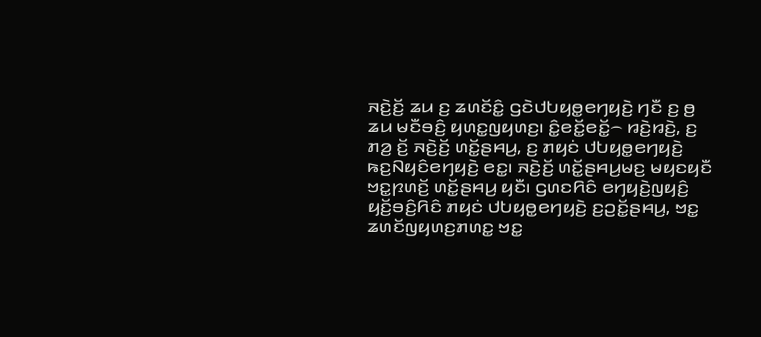ꤏꤢꤧ꤬ꤢꤩ꤬ ꤘꤣ ꤢ꤬ ꤘꤛꤢꤩꤢꤨ꤭ ꤞꤢꤧꤓꤝꤟꤥ꤭ꤕꤚꤟꤢꤧ꤬ ꤚꤢꤪ ꤢ꤬ ꤥ꤬ ꤘꤣ ꤗꤢꤪꤋꤢꤨ꤬ ꤟꤛꤢ꤭ꤜꤟꤛꤢ꤬꤯ ꤢꤨ꤭ꤕꤢꤩ꤭ꤕꤢꤩ꤭꤮ ꤙꤢꤧ꤬ꤙꤢꤧ꤬, ꤢ꤬ ꤊꤤ꤬ ꤢꤩ꤬ ꤏꤢꤧ꤬ꤢꤩ꤬ ꤛꤢꤩ꤭ꤔꤌꤣ꤬, ꤢ꤬ ꤊꤟꤢꤦ ꤓꤝꤟꤥ꤭ꤕꤚꤟꤢꤧ꤬ ꤒꤢ꤬ꤡꤟꤢꤨꤕꤚꤟꤢꤧ꤬ ꤕꤢ꤭꤯ ꤏꤢꤧ꤬ꤢꤩ꤬ ꤛꤢꤩ꤭ꤔꤌꤣ꤬ꤗꤢ꤬ ꤗꤟꤢꤟꤢꤪ ꤠꤢ꤭ꤐꤛꤢꤩ꤬ ꤛꤢꤩ꤭ꤔꤌꤣ꤬ ꤟꤢꤪ꤯ ꤞꤛꤢꤖꤢꤨ ꤕꤚꤟꤢꤧ꤬ꤜꤟꤢꤨ꤬ ꤟꤢꤩ꤬ꤋꤢꤨ꤬ꤖꤢꤨ ꤊꤟꤢꤦ ꤓꤝꤟꤥ꤭ꤕꤚꤟꤢꤧ꤬ ꤢ꤬ꤑꤢꤩ꤭ꤔꤌꤣ꤬, ꤠꤢ꤭ ꤘꤛꤢꤩꤜꤟꤛꤢ꤬ꤊꤛꤢ꤭ ꤠꤢ꤭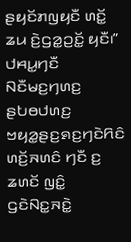ꤔꤟꤢꤩꤊꤜꤟꤢꤪ ꤛꤢꤩ꤭ ꤘꤣ ꤢꤧ꤬ꤞꤤ꤭ꤑꤢꤩ꤭ ꤟꤢꤪ꤯”
ꤓꤌꤣ꤭ꤚꤢꤪ ꤡꤢꤪꤗꤢ꤬ꤚꤛꤢ꤬ ꤔꤝꤥꤓꤛꤢ꤬ ꤠꤟꤤ꤭ꤔꤢ꤬ꤎꤢ꤬ꤚꤢꤧꤖꤢꤨ ꤛꤢꤩ꤬ꤏꤛꤢꤨ ꤚꤢꤪ ꤢ꤬ ꤘꤛꤢꤩ ꤜꤢꤨ꤭ ꤞꤢꤧꤡꤢ꤭ꤏꤢꤧ꤭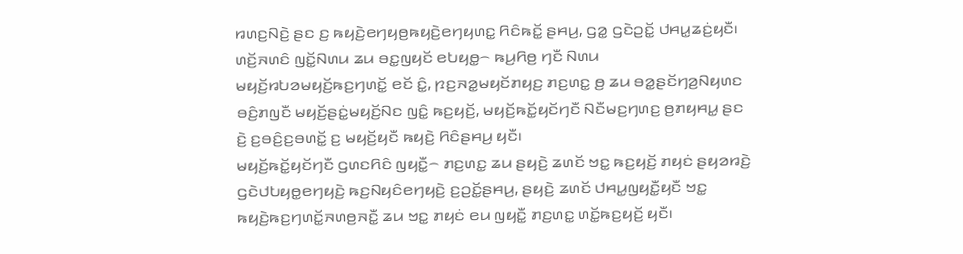ꤙꤛꤢ꤬ꤡꤢꤧ꤬ ꤔꤢ ꤢ꤬ ꤒꤟꤢꤧ꤬ꤕꤚꤟꤥ꤬ꤒꤟꤢꤧ꤬ꤕꤚꤟꤛꤢ꤭ ꤖꤢꤨꤒꤢꤩ꤭ ꤔꤌꤣ꤬, ꤞꤤ꤭ ꤞꤢꤧꤑꤢꤩ꤭ ꤓꤌꤣ꤭ꤘꤢꤦ꤬ꤟꤢꤪ꤯ ꤛꤢꤩ꤬ꤏꤛꤢꤨ ꤜꤢꤩ꤭ꤡꤛꤣ ꤘꤣ ꤋꤢ꤭ꤜꤟꤢꤩ ꤕꤝꤟꤥ꤭꤮ ꤒꤣ꤬ꤖꤥ꤬ ꤚꤢꤪ ꤡꤛꤣ ꤗꤟꤢꤩ꤬ꤙꤝꤤꤗꤟꤢꤩ꤬ꤒꤢ꤬ꤚꤛꤢꤩ꤭ ꤕꤢꤩ ꤢꤨ꤭, ꤐꤢ꤬ꤏꤤ꤭ꤗꤟꤢꤩꤊꤟꤢ꤬ ꤊꤢ꤬ꤛꤢ꤭ ꤥ꤬ ꤘꤣ ꤋꤤ꤭ꤔꤢꤩꤚꤤ꤬ꤡꤟꤛꤢ ꤋꤢꤨ꤬ꤊꤜꤢꤪ ꤗꤟꤢꤩ꤬ꤔꤢꤦ꤭ꤗꤟꤢꤩ꤬ꤡꤢ ꤜꤢꤨ꤭ ꤒꤢ꤬ꤟꤢꤩ꤬, ꤗꤟꤢꤩ꤬ꤒꤢꤩ꤭ꤟꤢꤩꤚꤢꤪ ꤡꤢꤪꤗꤢ꤬ꤚꤛꤢ꤬ ꤥ꤬ꤊꤟꤌꤣ꤭ ꤔꤢ ꤢꤧ꤬ ꤢ꤬ꤋꤢꤨ꤬ꤢ꤬ꤋꤛꤢꤩ꤭ ꤢ꤬ ꤗꤟꤢꤩ꤬ꤟꤢꤪ ꤒꤟꤢꤧ꤬ ꤖꤢꤨꤔꤌꤣ꤬ ꤟꤢꤪ꤯
ꤗꤟꤢꤩ꤬ꤒꤢꤩ꤭ꤟꤢꤩꤚꤢꤪ ꤞꤛꤢꤖꤢꤨ ꤜꤟꤢꤪ꤭꤮ ꤊꤢ꤬ꤛꤢ꤭ ꤘꤣ ꤔꤟꤢꤧ꤬ ꤘꤛꤢꤩ ꤠꤢ꤭ ꤒꤢ꤬ꤟꤢꤩ꤬ ꤊꤟꤢꤦ ꤔꤟꤤꤙꤢꤧ꤬ ꤞꤢꤧꤓꤝꤟꤥ꤭ꤕꤚꤟꤢꤧ꤬ ꤒꤢ꤬ꤡꤟꤢꤨꤕꤚꤟꤢꤧ꤬ ꤢ꤬ꤑꤢꤩ꤭ꤔꤌꤣ꤬, ꤔꤟꤢꤧ꤬ ꤘꤛꤢꤩ ꤓꤌꤣ꤭ꤜꤟꤢꤪ꤭ꤟꤢꤪ ꤠꤢ꤭ ꤒꤟꤢꤧ꤬ꤒꤢ꤬ꤚꤛꤢꤩ꤭ꤏꤛꤥ꤬ꤏꤢꤪ꤭ ꤘꤣ ꤠꤢ꤭ ꤊꤟꤢꤦ ꤕꤣ ꤜꤟꤢꤪ꤭ ꤊꤢ꤬ꤛꤢ꤭ ꤛꤢꤩ꤭ꤒꤢ꤬ꤟꤢꤩ꤬ ꤟꤢꤪ꤯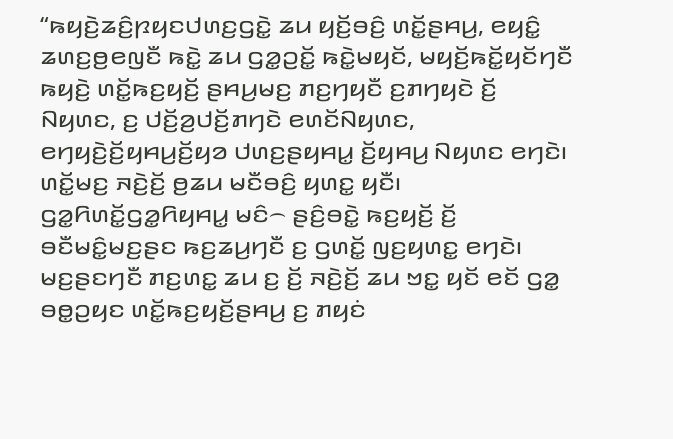“ꤒꤟꤢꤧ꤬ꤘꤢꤨ꤬ꤐꤟꤢꤓꤛꤢ꤬ꤞꤢꤧ꤭ ꤘꤣ ꤟꤢꤩ꤬ꤋꤢꤨ꤬ ꤛꤢꤩ꤭ꤔꤌꤣ꤬, ꤕꤟꤢꤨ꤭ ꤘꤛꤢ꤬ꤥ꤬ꤕꤜꤢꤪ ꤒꤢꤧ꤭ ꤘꤣ ꤞꤤ꤭ꤑꤢꤩ꤭ ꤒꤢꤧ꤭ꤗꤟꤢꤩ, ꤗꤟꤢꤩ꤬ꤒꤢꤩ꤭ꤟꤢꤩꤚꤢꤪ ꤒꤟꤢꤧ꤬ ꤛꤢꤩ꤭ꤒꤢ꤬ꤟꤢꤩ꤬ ꤔꤌꤣ꤬ꤗꤢ꤬ ꤊꤢ꤬ꤚꤟꤢꤪ ꤢ꤬ꤊꤚꤟꤢꤧ ꤢꤩ꤬ ꤡꤟꤛꤢ, ꤢ꤬ ꤓꤢꤩ꤬ꤤ꤬ꤓꤢꤩ꤬ꤊꤚꤢꤧ ꤕꤛꤢꤩꤡꤟꤛꤢ, ꤕꤚꤟꤢꤧ꤬ꤢꤩ꤬ꤟꤌꤣ꤬ꤢꤩ꤬ꤟꤤ ꤓꤛꤢ꤬ꤔꤟꤌꤣ꤭ ꤢꤩ꤬ꤟꤌꤣ꤬ ꤡꤟꤛꤢ ꤕꤚꤢꤧ꤯
ꤛꤢꤩ꤭ꤗꤢ꤬ ꤏꤢꤧ꤬ꤢꤩ꤬ ꤥ꤬ꤘꤣ ꤗꤢꤪꤋꤢꤨ꤬ ꤟꤛꤢ꤭ ꤟꤢꤪ꤯ ꤞꤤ꤭ꤖꤛꤢꤩ꤭ꤞꤤ꤭ꤖꤟꤌꤣ꤭ ꤗꤢꤨ꤮ ꤔꤢꤨ꤬ꤋꤢꤧ꤭ ꤒꤢ꤬ꤟꤢꤩ꤬ ꤢꤩ꤬ ꤋꤢꤪꤗꤢꤨ꤭ꤗꤢ꤬ꤔꤢ ꤒꤢ꤬ꤘꤣ꤬ꤚꤢꤪ ꤢ꤬ ꤞꤛꤢꤩ꤭ ꤜꤢ꤬ꤟꤛꤢ꤭ ꤕꤚꤢꤧ꤯ ꤗꤢ꤬ꤔꤢꤚꤢꤪ ꤊꤢ꤬ꤛꤢ꤭ ꤘꤣ ꤢ꤬ ꤢꤩ꤬ ꤏꤢꤧ꤬ꤢꤩ꤬ ꤘꤣ ꤠꤢ꤭ ꤟꤢꤩ ꤕꤢꤩ ꤞꤤ꤭ ꤋꤥ꤭ꤑꤟꤢ ꤛꤢꤩ꤭ꤒꤢ꤬ꤟꤢꤩ꤬ꤔꤌꤣ꤬ ꤢ꤬ ꤊꤟꤢꤦ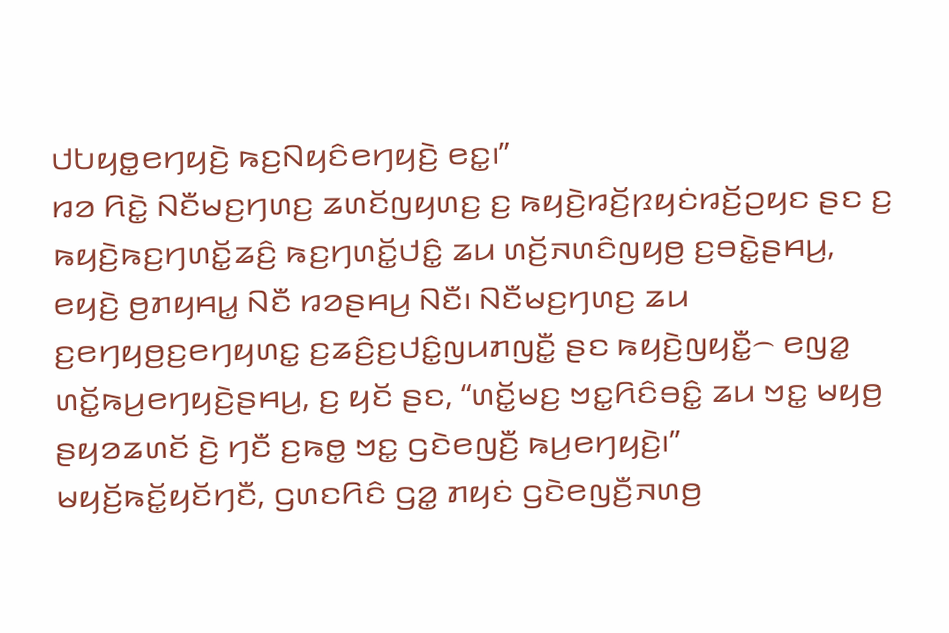ꤓꤝꤟꤥ꤭ꤕꤚꤟꤢꤧ꤬ ꤒꤢ꤬ꤡꤟꤢꤨꤕꤚꤟꤢꤧ꤬ ꤕꤢ꤭꤯”
ꤙꤤ ꤖꤢꤧ꤭ ꤡꤢꤪꤗꤢ꤬ꤚꤛꤢ꤬ ꤘꤛꤢꤩꤜꤟꤛꤢ꤬ ꤢ꤬ ꤒꤟꤢꤧ꤬ꤙꤢꤩ꤬ꤐꤟꤢꤦꤙꤢꤩ꤬ꤑꤟꤢ ꤔꤢ ꤢ꤬ ꤒꤟꤢꤧ꤬ꤒꤢ꤬ꤚꤛꤢꤩ꤭ꤘꤢꤨ꤬ ꤒꤢ꤬ꤚꤛꤢꤩ꤭ꤓꤢꤨ꤭ ꤘꤣ ꤛꤢꤩ꤬ꤏꤛꤢꤨꤜꤟꤥ꤬ ꤢ꤬ꤋꤢꤧ꤭ꤔꤌꤣ꤬, ꤕꤟꤢꤧ꤬ ꤥ꤬ꤊꤟꤌꤣ꤭ ꤡꤢꤪ ꤙꤤꤔꤌꤣ꤬ ꤡꤢꤪ꤯ ꤡꤢꤪꤗꤢ꤬ꤚꤛꤢ꤬ ꤘꤣ ꤢ꤬ꤕꤚꤟꤥ꤬ꤢ꤬ꤕꤚꤟꤛꤢ꤭ ꤢ꤬ꤘꤢꤨ꤬ꤢ꤬ꤓꤢꤨ꤭ꤜꤣꤊꤜꤢꤪ꤭ ꤔꤢ ꤒꤟꤢꤧ꤬ꤜꤟꤢꤪ꤭꤮ ꤕꤜꤤ꤭ ꤛꤢꤩ꤭ꤒꤣ꤬ꤕꤚꤟꤢꤧ꤬ꤔꤌꤣ꤬, ꤢ꤬ ꤟꤢꤩ ꤔꤢ, “ꤛꤢꤩ꤭ꤗꤢ꤬ ꤠꤢ꤭ꤖꤢꤨꤋꤢꤨ꤭ ꤘꤣ ꤠꤢ꤭ ꤗꤟꤥ꤬ ꤔꤟꤤꤘꤛꤢꤩ ꤢꤧ꤬ ꤚꤢꤪ ꤢ꤬ꤒꤥ꤭ ꤠꤢ꤭ ꤞꤢꤧꤕꤜꤢꤪ꤬ ꤒꤣ꤬ꤕꤚꤟꤢꤧ꤬꤯”
ꤗꤟꤢꤩ꤬ꤒꤢꤩ꤭ꤟꤢꤩꤚꤢꤪ, ꤞꤛꤢꤖꤢꤨ ꤞꤤ꤭ ꤊꤟꤢꤦ ꤞꤢꤧꤕꤜꤢꤪ꤬ꤏꤛꤥ꤬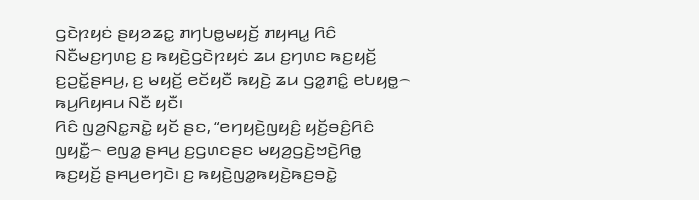ꤞꤢꤧꤐꤟꤢꤦ ꤔꤟꤤꤘꤢ꤭ ꤊꤚꤝꤥ꤭ꤗꤟꤢꤩ꤬ ꤊꤟꤌꤣ꤭ ꤖꤢꤨ ꤡꤢꤪꤗꤢ꤬ꤚꤛꤢ꤬ ꤢ꤬ ꤒꤟꤢꤧ꤬ꤞꤢꤧꤐꤟꤢꤦ ꤘꤣ ꤢ꤬ꤚꤛꤢ ꤒꤢ꤬ꤟꤢꤩ꤬ ꤢ꤬ꤑꤢꤩ꤭ꤔꤌꤣ꤬, ꤢ꤬ ꤗꤟꤢꤩ꤬ ꤕꤢꤩꤟꤢꤪ ꤒꤟꤢꤧ꤬ ꤘꤣ ꤞꤤ꤭ꤊꤢꤨ꤭ ꤕꤝꤟꤥ꤭꤮ ꤒꤣ꤬ꤖꤟꤌꤣ ꤡꤢꤪ ꤟꤢꤪ꤯
ꤖꤢꤨ ꤜꤤ꤬ꤡꤢ꤭ꤏꤢꤧ꤭ ꤟꤢꤩ ꤔꤢ, “ꤕꤚꤟꤢꤧ꤬ꤜꤟꤢꤨ꤬ ꤟꤢꤩ꤬ꤋꤢꤨ꤬ꤖꤢꤨ ꤜꤟꤢꤪ꤭꤮ ꤕꤜꤤ꤭ ꤔꤌꤣ꤬ ꤢ꤬ꤞꤛꤢꤔꤢ ꤗꤟꤤ꤬ꤞꤢꤧ꤬ꤠꤢꤧ꤬ꤖꤥ꤭ ꤒꤢ꤬ꤟꤢꤩ꤬ ꤔꤌꤣ꤬ꤕꤚꤢꤧ꤯ ꤢ꤬ ꤒꤟꤢꤧ꤬ꤜꤤ꤭ꤒꤟꤢꤧ꤬ꤒꤢ꤬ꤋꤢꤧ꤭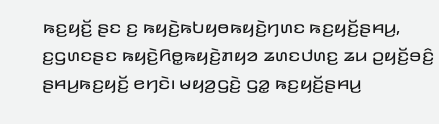ꤒꤢ꤬ꤟꤢꤩ꤬ ꤔꤢ ꤢ꤬ ꤒꤟꤢꤧ꤬ꤒꤝꤟꤥꤒꤟꤢꤧ꤬ꤚꤛꤢ ꤒꤢ꤬ꤟꤢꤩ꤬ꤔꤌꤣ꤬, ꤢ꤬ꤞꤛꤢꤔꤢ ꤒꤟꤢꤧ꤬ꤖꤥ꤭ꤒꤟꤢꤧ꤬ꤊꤟꤤ ꤘꤛꤢꤓꤛꤢ꤬ ꤘꤣ ꤑꤟꤢꤩ꤬ꤋꤢꤨ꤬ ꤔꤌꤣ꤬ꤒꤢ꤬ꤟꤢꤩ꤬ ꤕꤚꤢꤧ꤯ ꤗꤟꤤ꤬ꤞꤢꤧ꤬ ꤞꤤ꤭ ꤒꤢ꤬ꤟꤢꤩ꤬ꤔꤌꤣ꤬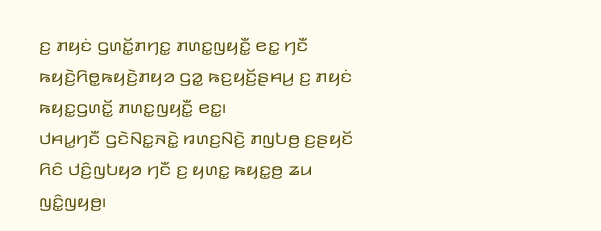ꤢ꤬ ꤊꤟꤢꤦ ꤞꤛꤢꤩ꤭ꤊꤚꤢ꤭ ꤊꤛꤢ꤭ꤜꤟꤢꤪ꤭ ꤕꤢ꤭ ꤚꤢꤪ ꤒꤟꤢꤧ꤬ꤖꤥ꤭ꤒꤟꤢꤧ꤬ꤊꤟꤤ ꤞꤤ꤭ ꤒꤢ꤬ꤟꤢꤩ꤬ꤔꤌꤣ꤬ ꤢ꤬ ꤊꤟꤢꤦ ꤒꤟꤢ꤭ꤞꤛꤢꤩ꤭ ꤊꤛꤢ꤭ꤜꤟꤢꤪ꤭ ꤕꤢ꤭꤯
ꤓꤌꤣ꤭ꤚꤢꤪ ꤞꤢꤧꤡꤢ꤭ꤏꤢꤧ꤭ ꤙꤛꤢ꤬ꤡꤢꤧ꤬ ꤊꤜꤝꤥ꤬ ꤢ꤬ꤔꤟꤢꤩ ꤖꤢꤨ ꤓꤢꤨ꤬ꤜꤝꤟꤤ ꤚꤢꤪ ꤢ꤬ ꤟꤛꤢ꤭ ꤒꤟꤢ꤭ꤥ꤬ ꤘꤣ ꤜꤢꤨ꤭ꤜꤟꤥ꤬꤯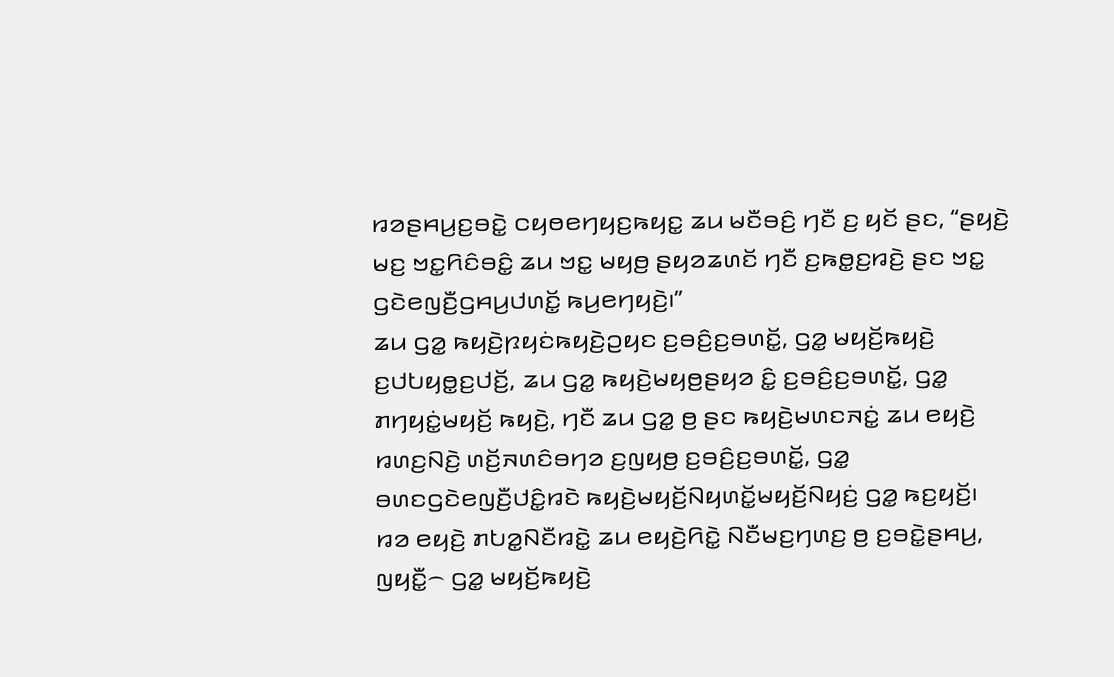ꤙꤤꤔꤌꤣ꤬ꤢ꤬ꤋꤢꤧ꤭ ꤍꤟꤥꤕꤚꤟꤢ꤬ꤒꤟꤢ꤭ ꤘꤣ ꤗꤢꤪꤋꤢꤨ꤬ ꤚꤢꤪ ꤢ꤬ ꤟꤢꤩ ꤔꤢ, “ꤔꤟꤢꤧ꤬ ꤗꤢ꤬ ꤠꤢ꤭ꤖꤢꤨꤋꤢꤨ꤭ ꤘꤣ ꤠꤢ꤭ ꤗꤟꤥ꤬ ꤔꤟꤤꤘꤛꤢꤩ ꤚꤢꤪ ꤢ꤬ꤒꤥ꤭ꤢ꤬ꤙꤢꤧ꤬ ꤔꤢ ꤠꤢ꤭ ꤞꤢꤧꤕꤜꤢꤪ꤬ꤞꤌꤣ꤬ꤓꤛꤢꤩ꤭ ꤒꤣ꤬ꤕꤚꤟꤢꤧ꤬꤯”
ꤘꤣ ꤞꤤ꤭ ꤒꤟꤢꤧ꤬ꤐꤟꤢꤦꤒꤟꤢꤧ꤬ꤑꤟꤢ ꤢ꤬ꤋꤢꤨ꤬ꤢ꤬ꤋꤛꤢꤩ꤭, ꤞꤤ꤭ ꤗꤟꤢꤩ꤬ꤒꤟꤢꤧ꤬ ꤢ꤬ꤓꤝꤟꤥ꤭ꤢ꤬ꤓꤢꤩ꤬, ꤘꤣ ꤞꤤ꤭ ꤒꤟꤢꤧ꤬ꤗꤟꤥ꤬ꤔꤟꤤ ꤢꤨ꤭ ꤢ꤬ꤋꤢꤨ꤬ꤢ꤬ꤋꤛꤢꤩ꤭, ꤞꤤ꤭ ꤊꤚꤟꤢꤦ꤭ꤗꤟꤢꤩ꤬ ꤒꤟꤢꤧ꤬, ꤚꤢꤪ ꤘꤣ ꤞꤤ꤭ ꤥ꤬ ꤔꤢ ꤒꤟꤢꤧ꤬ꤗꤛꤢꤏꤢꤦ꤭ ꤘꤣ ꤕꤟꤢꤧ꤬ ꤙꤛꤢ꤬ꤡꤢꤧ꤬ ꤛꤢꤩ꤬ꤏꤛꤢꤨꤋꤚꤤ ꤢ꤬ꤜꤟꤥ꤬ ꤢ꤬ꤋꤢꤨ꤬ꤢ꤬ꤋꤛꤢꤩ꤭, ꤞꤤ꤭ ꤋꤛꤢꤞꤢꤧꤕꤜꤢꤪ꤬ꤓꤢꤨ꤭ꤙꤢꤧ ꤒꤟꤢꤧ꤬ꤗꤟꤢꤩ꤬ꤡꤟꤛꤢꤩ꤭ꤗꤟꤢꤩ꤬ꤡꤟꤢꤦ꤬ ꤞꤤ꤭ ꤒꤢ꤬ꤟꤢꤩ꤬꤯ ꤙꤤ ꤕꤟꤢꤧ꤬ ꤊꤝꤤ꤭ꤡꤢꤪꤙꤢꤧ꤭ ꤘꤣ ꤕꤟꤢꤧ꤬ꤖꤢꤧ꤭ ꤡꤢꤪꤗꤢ꤬ꤚꤛꤢ꤬ ꤥ꤬ ꤢ꤬ꤋꤢꤧ꤭ꤔꤌꤣ꤬, ꤜꤟꤢꤪ꤭꤮ ꤞꤤ꤭ ꤗꤟꤢꤩ꤬ꤒꤟꤢꤧ꤬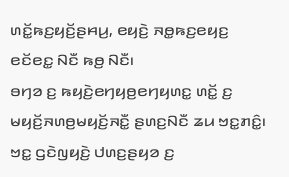ꤛꤢꤩ꤭ꤒꤢ꤬ꤟꤢꤩ꤬ꤔꤌꤣ꤬, ꤕꤟꤢꤧ꤬ ꤏꤥ꤭ꤒꤢ꤬ꤕꤟꤢ꤬ ꤕꤢꤩꤕꤢ꤭ ꤡꤢꤪ ꤒꤥ꤬ ꤡꤢꤪ꤯
ꤋꤚꤤ ꤢ꤬ ꤒꤟꤢꤧ꤬ꤕꤚꤟꤥ꤬ꤕꤚꤟꤛꤢ꤭ ꤛꤢꤩ꤭ ꤢ꤬ ꤗꤟꤢꤩ꤬ꤏꤛꤥ꤬ꤗꤟꤢꤩ꤬ꤏꤢꤪ꤭ ꤔꤛꤢ꤬ꤡꤢꤪ ꤘꤣ ꤠꤢ꤭ꤊꤢꤨ꤭꤯ ꤠꤢ꤭ ꤞꤢꤧꤜꤟꤢꤧ꤬ ꤓꤛꤢ꤬ꤔꤟꤤ ꤢ꤬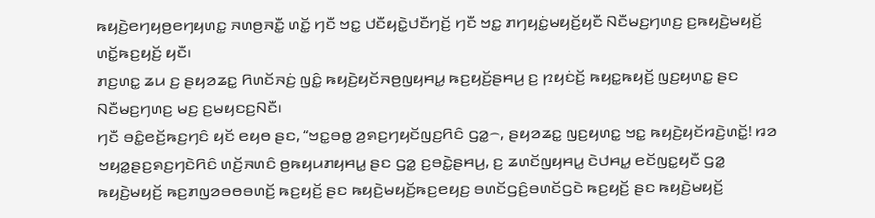ꤒꤟꤢꤧ꤬ꤕꤚꤟꤥ꤬ꤕꤚꤟꤛꤢ꤭ ꤏꤛꤥ꤬ꤏꤢꤪ꤭ ꤛꤢꤩ꤭ ꤚꤢꤪ ꤠꤢ꤭ ꤓꤢꤪꤟꤢꤧ꤭ꤓꤢꤪꤚꤢꤩ꤬ ꤚꤢꤪ ꤠꤢ꤭ ꤊꤚꤟꤢꤦ꤭ꤗꤟꤢꤩ꤬ꤟꤢꤪ ꤡꤢꤪꤗꤢ꤬ꤚꤛꤢ꤬ ꤢ꤬ꤒꤟꤢꤧ꤬ꤗꤟꤢꤩ꤬ ꤛꤢꤩ꤭ꤒꤢ꤬ꤟꤢꤩ꤬ ꤟꤢꤪ꤯
ꤊꤢ꤬ꤛꤢ꤭ ꤘꤣ ꤢ꤬ ꤔꤟꤤꤘꤢ꤭ ꤖꤛꤢꤩꤏꤢꤦ꤬ ꤜꤢꤨ꤭ ꤒꤟꤢꤧ꤬ꤟꤢꤩꤏꤥ꤬ꤜꤟꤌꤣ꤭ ꤒꤢ꤬ꤟꤢꤩ꤬ꤔꤌꤣ꤬ ꤢ꤬ ꤐꤟꤢꤦꤢꤩ꤬ ꤒꤟꤢ꤭ꤒꤟꤢꤩ꤬ ꤜꤢ꤬ꤟꤛꤢ꤭ ꤔꤢ ꤡꤢꤪꤗꤢ꤬ꤚꤛꤢ꤬ ꤗꤢ꤬ ꤢ꤬ꤗꤟꤢꤢ꤬ꤡꤢꤪ꤯
ꤚꤢꤪ ꤋꤢꤨ꤭ꤕꤢꤩ꤬ꤒꤢ꤬ꤚꤢꤨ ꤟꤢꤩ ꤕꤟꤥ ꤔꤢ, “ꤠꤢ꤭ꤋꤥ꤭ ꤤ꤬ꤎꤢ꤬ꤚꤟꤢꤩꤜꤢ꤬ꤖꤢꤨ ꤞꤤ꤭꤮, ꤔꤟꤤꤘꤢ꤭ ꤜꤢ꤬ꤟꤛꤢ꤭ ꤠꤢ꤭ ꤒꤟꤢꤧ꤬ꤟꤢꤩꤙꤢꤧ꤬ꤛꤢꤩ꤭! ꤙꤤ ꤠꤟꤤ꤭ꤔꤢ꤬ꤎꤢ꤬ꤚꤢꤧꤖꤢꤨ ꤛꤢꤩ꤬ꤏꤛꤢꤨ ꤥ꤬ꤒꤟꤣꤊꤟꤌꤣ꤭ ꤔꤢ ꤞꤤ꤭ ꤢ꤬ꤋꤢꤧ꤭ꤔꤌꤣ꤬, ꤢ꤬ ꤘꤛꤢꤩꤜꤟꤌꤣ꤭ ꤢꤧꤓꤌꤣ꤭ ꤕꤢꤩꤜꤢ꤭ꤟꤢꤪ ꤞꤤ꤭ ꤒꤟꤢꤧ꤬ꤗꤟꤢꤩ꤬ ꤒꤢ꤬ꤊꤜꤤꤋꤥꤋꤛꤢꤩ꤬ ꤒꤢ꤬ꤟꤢꤩ꤬ ꤔꤢ ꤒꤟꤢꤧ꤬ꤗꤟꤢꤩ꤬ꤒꤢ꤬ꤕꤟꤢ꤬ ꤋꤛꤢꤩꤞꤢꤨ꤬ꤋꤛꤢꤩꤞꤢꤧ ꤒꤢ꤬ꤟꤢꤩ꤬ ꤔꤢ ꤒꤟꤢꤧ꤬ꤗꤟꤢꤩ꤬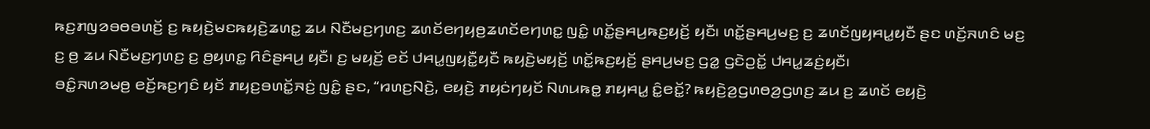ꤒꤢ꤬ꤊꤜꤤꤋꤥꤋꤛꤢꤩ꤬ ꤢ꤬ ꤒꤟꤢꤧ꤬ꤗꤢꤒꤟꤢꤧ꤬ꤘꤛꤢ꤭ ꤘꤣ ꤡꤢꤪꤗꤢ꤬ꤚꤛꤢ꤬ ꤘꤛꤢꤩꤕꤚꤟꤥ꤬ꤘꤛꤢꤩꤕꤚꤛꤢ꤭ ꤜꤢꤨ꤭ ꤛꤢꤩ꤭ꤔꤌꤣ꤬ꤒꤢ꤬ꤟꤢꤩ꤬ ꤟꤢꤪ꤯ ꤛꤢꤩ꤭ꤔꤌꤣ꤬ꤗꤢ꤬ ꤢ꤬ ꤘꤛꤢꤩꤜꤟꤌꤣ꤭ꤟꤢꤪ ꤔꤢ ꤛꤢꤩ꤬ꤏꤛꤢꤨ ꤗꤢ꤬ ꤢ꤬ ꤥ꤬ ꤘꤣ ꤡꤢꤪꤗꤢ꤬ꤚꤛꤢ꤬ ꤢ꤬ ꤥ꤬ꤟꤛꤢ꤭ ꤖꤢꤨꤔꤌꤣ꤬ ꤟꤢꤪ꤯ ꤢ꤬ ꤗꤟꤢꤩ꤬ ꤕꤢꤩ ꤓꤌꤣ꤭ꤜꤟꤢꤪ꤭ꤟꤢꤪ ꤒꤟꤢꤧ꤬ꤗꤟꤢꤩ꤬ ꤛꤢꤩ꤭ꤒꤢ꤬ꤟꤢꤩ꤬ ꤔꤌꤣ꤬ꤗꤢ꤬ ꤞꤤ꤭ ꤞꤢꤧꤑꤢꤩ꤭ ꤓꤌꤣ꤭ꤘꤢꤦ꤬ꤟꤢꤪ꤯
ꤋꤢꤨ꤭ꤏꤛꤤꤗꤥ꤬ ꤕꤢꤩ꤬ꤒꤢ꤬ꤚꤢꤨ ꤟꤢꤩ ꤊꤟꤢ꤬ꤋꤛꤢꤩ꤭ꤏꤢꤦ꤬ ꤜꤢꤨ꤭ ꤔꤢ, “ꤙꤛꤢ꤬ꤡꤢꤧ꤬, ꤕꤟꤢꤧ꤬ ꤊꤟꤢꤦꤚꤟꤢꤩ ꤡꤛꤣꤒꤥ꤭ ꤊꤟꤌꤣ꤭ ꤢꤨ꤭ꤕꤢꤩ꤭? ꤒꤟꤢꤧ꤬ꤤ꤬ꤞꤛꤥꤤ꤬ꤞꤛꤢ꤬ ꤘꤣ ꤢ꤬ ꤘꤛꤢꤩ ꤕꤟꤢꤧ꤬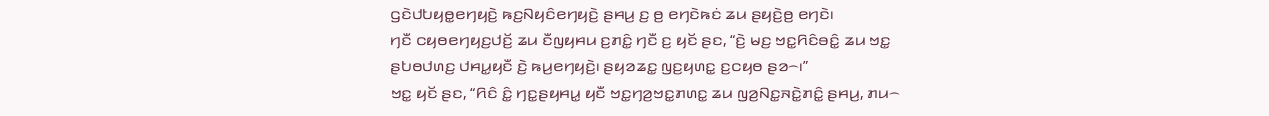ꤞꤢꤧꤓꤝꤟꤥ꤭ꤕꤚꤟꤢꤧ꤬ ꤒꤢ꤬ꤡꤟꤢꤨꤕꤚꤟꤢꤧ꤬ ꤔꤌꤣ꤬ ꤢ꤬ ꤥ꤬ ꤕꤚꤢꤧꤒꤢꤦ ꤘꤣ ꤔꤟꤢꤧ꤬ꤥ꤬ ꤕꤚꤢꤧ꤯
ꤚꤢꤪ ꤍꤟꤥꤕꤚꤟꤢ꤬ꤓꤢꤩ꤬ ꤘꤣ ꤢꤪꤜꤟꤌꤣ ꤢ꤬ꤊꤢꤨ꤭ ꤚꤢꤪ ꤢ꤬ ꤟꤢꤩ ꤔꤢ, “ꤢꤧ꤬ ꤗꤢ꤬ ꤠꤢ꤭ꤖꤢꤨꤋꤢꤨ꤭ ꤘꤣ ꤠꤢ꤭ ꤔꤝꤥꤓꤛꤢ꤬ ꤓꤌꤣ꤭ꤟꤢꤪ ꤢꤧ꤬ ꤒꤣ꤬ꤕꤚꤟꤢꤧ꤬꤯ ꤔꤟꤤꤘꤢ꤭ ꤜꤢ꤬ꤟꤛꤢ꤭ ꤢ꤬ꤍꤟꤥ ꤔꤤ꤮꤯”
ꤠꤢ꤭ ꤟꤢꤩ ꤔꤢ, “ꤖꤢꤨ ꤢꤨ꤭ ꤚꤢ꤭ꤔꤟꤌꤣ꤭ ꤟꤢꤪ ꤠꤢ꤭ꤚꤤ꤬ꤠꤢ꤭ꤊꤛꤢ꤭ ꤘꤣ ꤜꤤ꤬ꤡꤢ꤭ꤏꤢꤧ꤭ꤊꤢꤨ꤭ ꤔꤌꤣ꤬, ꤊꤣ꤮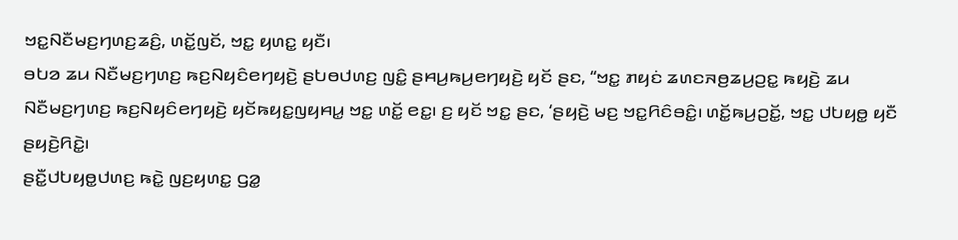ꤠꤢ꤭ꤡꤢꤪꤗꤢ꤬ꤚꤛꤢ꤬ꤘꤢꤨ꤬, ꤛꤢꤩ꤭ꤜꤢꤩ, ꤠꤢ꤭ ꤟꤛꤢ꤭ ꤟꤢꤪ꤯
ꤋꤝꤤ ꤘꤣ ꤡꤢꤪꤗꤢ꤬ꤚꤛꤢ꤬ ꤒꤢ꤬ꤡꤟꤢꤨꤕꤚꤟꤢꤧ꤬ ꤔꤝꤥꤓꤛꤢ꤬ ꤜꤢꤨ꤭ ꤔꤌꤣ꤬ꤒꤣ꤬ꤕꤚꤟꤢꤧ꤬ ꤟꤢꤩ ꤔꤢ, “ꤠꤢ꤭ ꤊꤟꤢꤦ ꤘꤛꤢꤏꤥ꤬ꤘꤣ꤬ꤑꤢ꤭ ꤒꤟꤢꤧ꤬ ꤘꤣ ꤡꤢꤪꤗꤢ꤬ꤚꤛꤢ꤬ ꤒꤢ꤬ꤡꤟꤢꤨꤕꤚꤟꤢꤧ꤬ ꤟꤢꤩꤒꤟꤢ꤭ꤜꤟꤌꤣ꤭ ꤠꤢ꤭ ꤛꤢꤩ꤭ ꤕꤢ꤭꤯ ꤢ꤬ ꤟꤢꤩ ꤠꤢ꤭ ꤔꤢ, ‘ꤔꤟꤢꤧ꤬ ꤗꤢ꤬ ꤠꤢ꤭ꤖꤢꤨꤋꤢꤨ꤭꤯ ꤛꤢꤩ꤭ꤒꤣ꤬ꤑꤢꤩ꤭, ꤠꤢ꤭ ꤓꤝꤟꤥ꤭ ꤟꤢꤪ ꤔꤟꤢꤧ꤬ꤖꤢꤧ꤭꤯
ꤔꤢꤪ꤭ꤓꤝꤟꤥ꤭ꤓꤛꤢ꤬ ꤒꤢꤧ꤭ ꤜꤢ꤬ꤟꤛꤢ꤭ ꤞꤤ꤭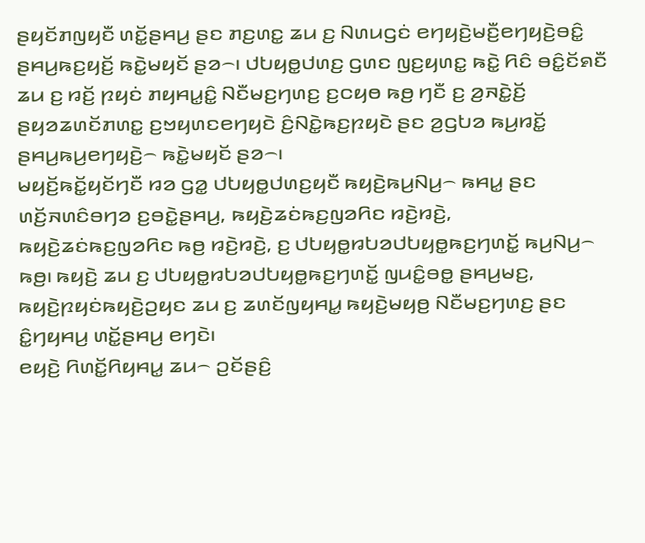ꤔꤟꤢꤩꤊꤜꤟꤢꤪ ꤛꤢꤩ꤭ꤔꤌꤣ꤬ ꤔꤢ ꤊꤢ꤬ꤛꤢ꤭ ꤘꤣ ꤢ꤬ ꤡꤛꤣꤞꤢꤦ ꤕꤚꤟꤢꤧ꤬ꤗꤢꤪ꤬ꤕꤚꤟꤢꤧ꤬ꤋꤢꤨ꤭ ꤔꤌꤣ꤬ꤒꤢ꤬ꤟꤢꤩ꤬ ꤒꤢꤧ꤭ꤗꤟꤢꤩ ꤔꤤ꤮꤯ ꤓꤝꤟꤥ꤭ꤓꤛꤢ꤬ ꤞꤛꤢ ꤜꤢ꤬ꤟꤛꤢ꤭ ꤒꤢꤧ꤭ ꤖꤢꤨ ꤋꤢꤨ꤭ꤢꤩꤎꤢꤪ ꤘꤣ ꤢ꤬ ꤙꤢꤩ꤬ ꤐꤟꤢꤦ ꤊꤟꤌꤣ꤭ꤢꤨ꤭ ꤡꤢꤪꤗꤢ꤬ꤚꤛꤢ꤬ ꤢ꤬ꤍꤟꤥ ꤒꤥ꤬ ꤚꤢꤪ ꤢ꤬ ꤤ꤬ꤏꤢꤧ꤭ꤢꤩ꤬ ꤔꤟꤤꤘꤛꤢꤩꤊꤛꤢ꤭ ꤢ꤬ꤠꤟꤛꤢꤕꤚꤟꤢꤧ ꤢꤨ꤬ꤡꤢꤧ꤭ꤒꤢ꤬ꤐꤟꤢꤧ ꤔꤢ ꤤ꤬ꤞꤝꤤ ꤒꤣ꤬ꤙꤢꤩ꤭ ꤔꤌꤣ꤬ꤒꤣ꤬ꤕꤚꤟꤢꤧ꤬꤮ ꤒꤢꤧ꤭ꤗꤟꤢꤩ ꤔꤤ꤮꤯
ꤗꤟꤢꤩ꤬ꤒꤢꤩ꤭ꤟꤢꤩꤚꤢꤪ ꤙꤤ ꤞꤤ꤭ ꤓꤝꤟꤥ꤭ꤓꤛꤢ꤬ꤟꤢꤪ ꤒꤟꤢꤧ꤬ꤒꤣ꤬ꤡꤣ꤬꤮ ꤒꤌꤣ꤭ ꤔꤢ ꤛꤢꤩ꤬ꤏꤛꤢꤨꤋꤚꤤ ꤢ꤬ꤋꤢꤧ꤭ꤔꤌꤣ꤬, ꤒꤟꤢꤧ꤬ꤘꤢꤦꤒꤢ꤬ꤜꤤꤖꤢ ꤙꤢꤧ꤬ꤙꤢꤧ꤬, ꤒꤟꤢꤧ꤬ꤘꤢꤦꤒꤢ꤬ꤜꤤꤖꤢ ꤒꤥ꤬ ꤙꤢꤧ꤬ꤙꤢꤧ꤬, ꤢ꤬ ꤓꤝꤟꤥ꤭ꤙꤝꤤꤓꤝꤟꤥ꤭ꤒꤢ꤬ꤚꤛꤢꤩ꤭ ꤒꤣ꤬ꤡꤣ꤬꤮ ꤒꤥ꤬꤯ ꤒꤟꤢꤧ꤬ ꤘꤣ ꤢ꤬ ꤓꤝꤟꤥ꤭ꤙꤝꤤꤓꤝꤟꤥ꤭ꤒꤢ꤬ꤚꤛꤢꤩ꤭ ꤜꤣꤢꤨ꤭ꤋꤥ꤭ ꤔꤌꤣ꤬ꤗꤢ꤬, ꤒꤟꤢꤧ꤬ꤐꤟꤢꤦꤒꤟꤢꤧ꤬ꤑꤟꤢ ꤘꤣ ꤢ꤬ ꤘꤛꤢꤩꤜꤟꤌꤣ꤭ ꤒꤟꤢꤧ꤬ꤗꤟꤥ꤬ ꤡꤢꤪꤗꤢ꤬ꤚꤛꤢ꤬ ꤔꤢ ꤢꤨ꤭ꤚꤟꤌꤣ꤬ ꤛꤢꤩ꤭ꤔꤌꤣ꤬ ꤕꤚꤢꤧ꤯
ꤕꤟꤢꤧ꤬ ꤖꤛꤢꤩ꤭ꤖꤟꤌꤣ꤭ ꤘꤣ꤮ ꤑꤢꤩꤔꤢꤨ꤬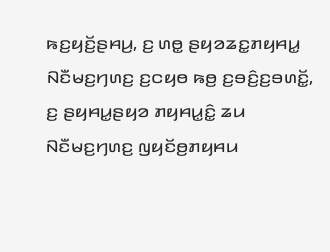ꤒꤢ꤬ꤟꤢꤩ꤬ꤔꤌꤣ꤬, ꤢ꤬ ꤛꤥ꤭ ꤔꤟꤤꤘꤢ꤭ꤊꤟꤌꤣ꤭ ꤡꤢꤪꤗꤢ꤬ꤚꤛꤢ꤬ ꤢ꤬ꤍꤟꤥ ꤒꤥ꤬ ꤢ꤬ꤋꤢꤨ꤬ꤢ꤬ꤋꤛꤢꤩ꤭, ꤢ꤬ ꤔꤟꤌꤣ꤭ꤔꤟꤤ ꤊꤟꤌꤣ꤭ꤢꤨ꤭ ꤘꤣ ꤡꤢꤪꤗꤢ꤬ꤚꤛꤢ꤬ ꤜꤟꤢꤩꤥ꤬ꤊꤟꤌꤣ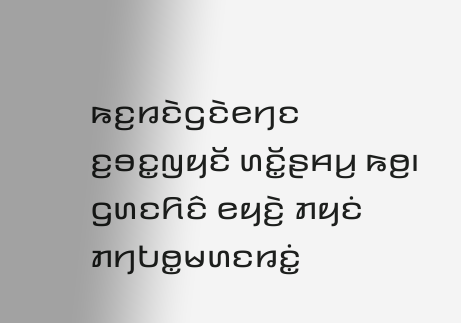ꤒꤢ꤬ꤙꤢꤧꤞꤢꤧꤕꤚꤢ ꤢ꤬ꤋꤢ꤭ꤜꤟꤢꤩ ꤛꤢꤩ꤭ꤔꤌꤣ꤬ ꤒꤥ꤬꤯ ꤞꤛꤢꤖꤢꤨ ꤕꤟꤢꤧ꤬ ꤊꤟꤢꤦ ꤊꤚꤝꤥ꤭ꤗꤛꤢꤙꤢꤦ꤭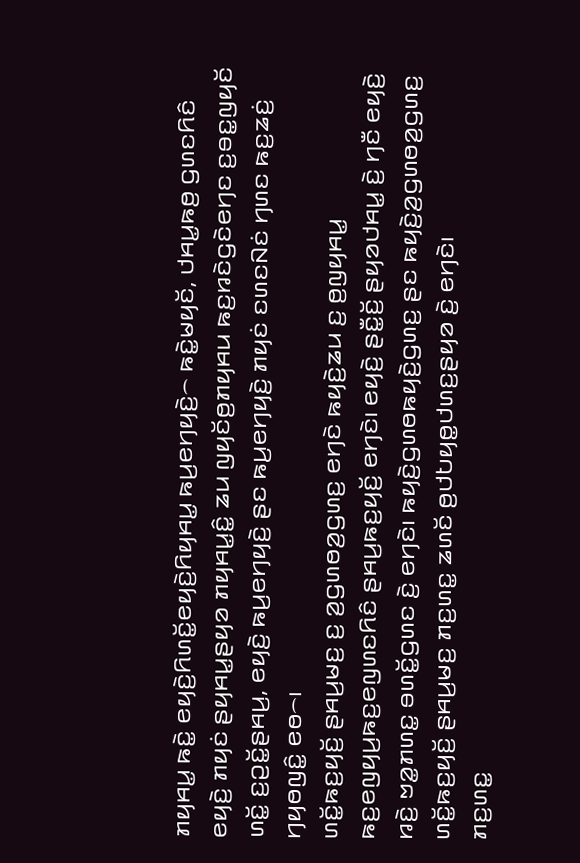ꤊꤟꤌꤣ꤭ ꤒꤢꤧ꤭ ꤕꤟꤢꤧ꤬ꤖꤛꤢꤩ꤭ꤕꤟꤢꤧ꤬ꤖꤟꤌꤣ꤭ ꤒꤣ꤬ꤕꤚꤟꤢꤧ꤬꤮ ꤒꤢꤧ꤭ꤗꤟꤢꤩ, ꤓꤌꤣ꤭ꤒꤥ꤬ ꤞꤛꤢꤖꤢꤨ ꤕꤟꤢꤧ꤬ ꤊꤟꤢꤦ ꤔꤟꤌꤣ꤭ꤔꤟꤤ ꤊꤟꤌꤣ꤭ꤢꤨ꤭ ꤘꤣ ꤜꤟꤢꤩꤥ꤬ꤊꤟꤌꤣ ꤒꤢ꤬ꤙꤢꤧꤞꤢꤧꤕꤚꤢ ꤢ꤬ꤋꤢ꤭ꤜꤟꤢꤩ ꤛꤢꤩ꤭ ꤢ꤬ꤑꤢꤩ꤭ꤔꤌꤣ꤬, ꤕꤟꤢꤧ꤬ ꤒꤣ꤬ꤕꤚꤟꤢꤧ꤬ ꤔꤢ ꤒꤣ꤬ꤕꤚꤟꤢꤧ꤬ ꤊꤟꤢꤦ ꤢꤛꤢꤡꤢꤦ ꤚꤛꤢ ꤒꤢ꤬ꤘꤢꤦ꤬ ꤚꤟꤥꤜꤢꤨ꤭ ꤕꤥ꤮꤯
ꤛꤢꤩ꤭ꤒꤢ꤬ꤟꤢꤩ꤬ ꤔꤌꤣ꤬ꤗꤢ꤬ ꤢ꤬ ꤤ꤬ꤞꤛꤥꤤ꤬ꤞꤛꤢ꤬ ꤕꤚꤢꤧ ꤒꤟꤢꤧ꤬ꤘꤣ ꤢ꤬ ꤥ꤬ꤜꤟꤌꤣ꤭ ꤒꤢ꤬ꤕꤜꤟꤣ꤬ꤒꤢ꤬ꤕꤜꤛꤢꤖꤢꤨ ꤔꤌꤣ꤬ꤒꤢ꤬ꤟꤢꤩ꤬ ꤕꤚꤢꤧ꤯ ꤕꤟꤢꤧ꤬ ꤔꤢꤪ꤭ꤢꤩ꤬ ꤔꤟꤤꤓꤌꤣ꤭ ꤢꤧ꤬ ꤚꤢꤪ ꤕꤟꤢꤧ꤬ ꤙꤢꤧ꤬ ꤠꤤ꤭ꤊꤛꤢ꤭ ꤋꤛꤢꤩ꤭ꤞꤛꤢ ꤢꤧ꤬ ꤕꤚꤢꤧ꤯ ꤒꤟꤢꤧ꤬ꤞꤛꤥꤒꤟꤢꤧ꤬ꤞꤛꤢ꤬ ꤔꤢ ꤒꤟꤢꤧ꤬ꤤ꤬ꤞꤛꤥꤤ꤬ꤞꤛꤢ꤬ ꤛꤢꤩ꤭ꤒꤢ꤬ꤟꤢꤩ꤬ ꤔꤌꤣ꤬ꤗꤢ꤬ ꤊꤢ꤬ꤛꤢ꤭ ꤘꤛꤢꤩ ꤥ꤬ꤓꤝꤟꤥ꤭ꤓꤛꤢ꤬ꤔꤟꤤ ꤢꤧ꤬ ꤕꤚꤢꤧ꤯
ꤊꤢ꤬ꤛꤢ꤭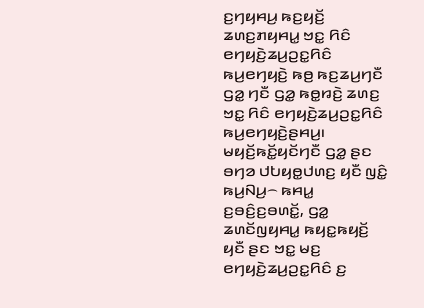ꤢ꤬ꤚꤟꤌꤣ꤬ ꤒꤢ꤬ꤟꤢꤩ꤬ ꤘꤛꤢ꤬ꤊꤟꤌꤣ꤭ ꤠꤢ꤭ ꤖꤢꤨ ꤕꤚꤟꤢꤧ꤬ꤘꤣ꤬ꤑꤢ꤭ꤖꤢꤨ ꤒꤣ꤬ꤕꤚꤟꤢꤧ꤬ ꤒꤥ꤬ ꤒꤢ꤬ꤘꤣ꤬ꤚꤢꤪ ꤞꤤ꤭ ꤚꤢꤪ ꤞꤤ꤭ ꤒꤥ꤭ꤙꤢꤧ꤬ ꤘꤛꤢ꤬ ꤠꤢ꤭ ꤖꤢꤨ ꤕꤚꤟꤢꤧ꤬ꤘꤣ꤬ꤑꤢ꤭ꤖꤢꤨ ꤒꤣ꤬ꤕꤚꤟꤢꤧ꤬ꤔꤌꤣ꤬꤯ ꤗꤟꤢꤩ꤬ꤒꤢꤩ꤭ꤟꤢꤩꤚꤢꤪ ꤞꤤ꤭ ꤔꤢ ꤋꤚꤤ ꤓꤝꤟꤥ꤭ꤓꤛꤢ꤬ ꤟꤢꤪ ꤜꤢꤨ꤭ ꤒꤣ꤬ꤡꤣ꤬꤮ ꤒꤌꤣ꤭ ꤢ꤬ꤋꤢꤨ꤬ꤢ꤬ꤋꤛꤢꤩ꤭, ꤞꤤ꤭ ꤘꤛꤢꤩꤜꤟꤌꤣ꤭ ꤒꤟꤢ꤭ꤒꤟꤢꤩ꤬ ꤟꤢꤪ ꤔꤢ ꤠꤢ꤭ ꤗꤢ꤬ ꤕꤚꤟꤢꤧ꤬ꤘꤣ꤬ꤑꤢ꤭ꤖꤢꤨ ꤢ꤬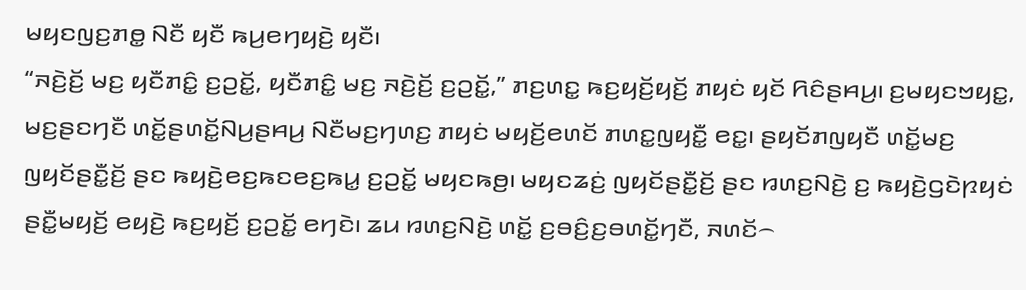ꤗꤟꤢꤜꤢ꤬ꤊꤥ꤭ ꤡꤢꤪ ꤟꤢꤪ ꤒꤣ꤬ꤕꤚꤟꤢꤧ꤬ ꤟꤢꤪ꤯
“ꤏꤢꤧ꤬ꤢꤩ꤬ ꤗꤢ꤬ ꤟꤢꤪꤊꤢꤨ꤭ ꤢ꤬ꤑꤢꤩ꤭, ꤟꤢꤪꤊꤢꤨ꤭ ꤗꤢ꤬ ꤏꤢꤧ꤬ꤢꤩ꤬ ꤢ꤬ꤑꤢꤩ꤭,” ꤊꤢ꤬ꤛꤢ꤭ ꤒꤢ꤬ꤟꤢꤩ꤬ꤟꤢꤩ꤬ ꤊꤟꤢꤦ ꤟꤢꤩ ꤖꤢꤨꤔꤌꤣ꤬꤯ ꤢ꤬ꤗꤟꤢꤠꤟꤢ꤭, ꤗꤢ꤬ꤔꤢꤚꤢꤪ ꤛꤢꤩ꤭ꤔꤛꤢꤩ꤭ꤡꤣ꤬ꤔꤌꤣ꤬ ꤡꤢꤪꤗꤢ꤬ꤚꤛꤢ꤬ ꤊꤟꤢꤦ ꤗꤟꤢꤩ꤬ꤕꤛꤢꤩ ꤊꤛꤢ꤭ꤜꤟꤢꤪ꤭ ꤕꤢ꤭꤯ ꤔꤟꤢꤩꤊꤜꤟꤢꤪ ꤛꤢꤩ꤭ꤗꤢ꤬ ꤜꤟꤢꤩꤔꤢꤪ꤭ꤢꤩ꤬ ꤔꤢ ꤒꤟꤢꤧ꤬ꤕꤢ꤬ꤒꤢꤕꤢ꤬ꤒꤣ꤭ ꤢ꤬ꤑꤢꤩ꤭ ꤗꤟꤢꤒꤥ꤬꤯ ꤗꤟꤢꤘꤢꤦ꤬ ꤜꤟꤢꤩꤔꤢꤪ꤭ꤢꤩ꤬ ꤔꤢ ꤙꤛꤢ꤬ꤡꤢꤧ꤬ ꤢ꤬ ꤒꤟꤢꤧ꤬ꤞꤢꤧꤐꤟꤢꤦ ꤔꤢꤪ꤭ꤗꤟꤢꤩ꤬ ꤕꤟꤢꤧ꤬ ꤒꤢ꤬ꤟꤢꤩ꤬ ꤢ꤬ꤑꤢꤩ꤭ ꤕꤚꤢꤧ꤯ ꤘꤣ ꤙꤛꤢ꤬ꤡꤢꤧ꤬ ꤛꤢꤩ꤭ ꤢ꤬ꤋꤢꤨ꤬ꤢ꤬ꤋꤛꤢꤩ꤭ꤚꤢꤪ, ꤏꤛꤢꤩ꤮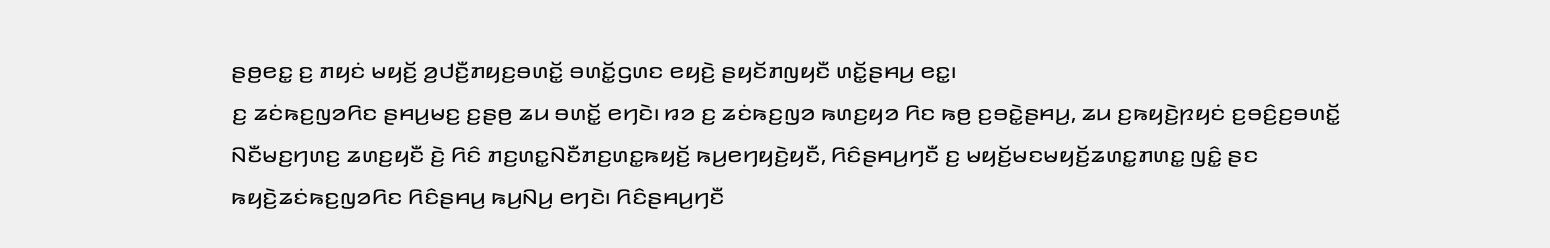ꤔꤥ꤬ꤕꤢ꤭ ꤢ꤬ ꤊꤟꤢꤦ ꤗꤟꤢꤩ꤬ ꤤ꤬ꤓꤢꤪ꤬ꤊꤟꤢ꤬ꤋꤛꤢꤩ꤭ ꤋꤛꤢꤩ꤭ꤞꤛꤢ ꤕꤟꤢꤧ꤬ ꤔꤟꤢꤩꤊꤜꤟꤢꤪ ꤛꤢꤩ꤭ꤔꤌꤣ꤬ ꤕꤢ꤭꤯
ꤢ꤬ ꤘꤢꤦꤒꤢ꤬ꤜꤤꤖꤢ ꤔꤌꤣ꤬ꤗꤢ꤬ ꤢ꤬ꤔꤥ꤬ ꤘꤣ ꤋꤛꤢꤩ꤭ ꤕꤚꤢꤧ꤯ ꤙꤤ ꤢ꤬ ꤘꤢꤦꤒꤢ꤬ꤜꤤ ꤒꤛꤢ꤬ꤟꤤ ꤖꤢ ꤒꤥ꤬ ꤢ꤬ꤋꤢꤧ꤭ꤔꤌꤣ꤬, ꤘꤣ ꤢ꤬ꤒꤟꤢꤧ꤬ꤐꤟꤢꤦ ꤢ꤬ꤋꤢꤨ꤬ꤢ꤬ꤋꤛꤢꤩ꤭ ꤡꤢꤪꤗꤢ꤬ꤚꤛꤢ꤬ ꤘꤛꤢ꤬ꤟꤢꤪ ꤢꤧ꤬ ꤖꤢꤨ ꤊꤢ꤬ꤛꤢ꤭ꤡꤢꤪꤊꤢ꤬ꤛꤢ꤭ꤒꤟꤢꤩ꤬ ꤒꤣ꤬ꤕꤚꤟꤢꤧ꤬ꤟꤢꤪ, ꤖꤢꤨꤔꤌꤣ꤬ꤚꤢꤪ ꤢ꤬ ꤗꤟꤢꤩ꤬ꤗꤢꤗꤟꤢꤩ꤬ꤘꤛꤢ꤭ꤊꤛꤢ꤭ ꤜꤢꤨ꤭ ꤔꤢ ꤒꤟꤢꤧ꤬ꤘꤢꤦꤒꤢ꤬ꤜꤤꤖꤢ ꤖꤢꤨꤔꤌꤣ꤬ ꤒꤣ꤬ꤡꤣ꤬ ꤕꤚꤢꤧ꤯ ꤖꤢꤨꤔꤌꤣ꤬ꤚꤢꤪ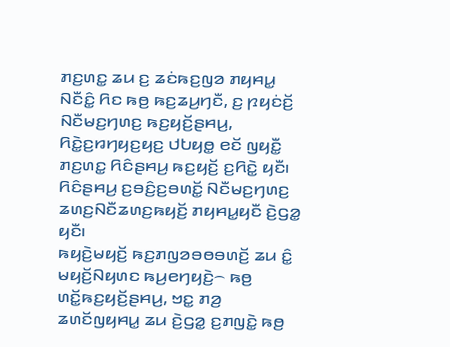ꤊꤢ꤬ꤛꤢ꤭ ꤘꤣ ꤢ꤬ ꤘꤢꤦꤒꤢ꤬ꤜꤤ ꤊꤟꤌꤣ꤭ ꤡꤢꤪꤢꤨ꤭ ꤖꤢ ꤒꤥ꤬ ꤒꤢ꤬ꤘꤣ꤬ꤚꤢꤪ, ꤢ꤬ ꤐꤟꤢꤦꤢꤩ꤬ ꤡꤢꤪꤗꤢ꤬ꤚꤛꤢ꤬ ꤒꤢ꤬ꤟꤢꤩ꤬ꤔꤌꤣ꤬, ꤖꤢꤧ꤭ꤢ꤬ꤙꤚꤟꤢ꤬ꤟꤢ꤬ ꤓꤝꤟꤥ꤭ ꤕꤢꤩ ꤜꤟꤢꤪ꤭ ꤊꤢ꤬ꤛꤢ꤭ ꤖꤢꤨꤔꤌꤣ꤬ ꤒꤢ꤬ꤟꤢꤩ꤬ ꤢ꤬ꤖꤢꤧ꤭ ꤟꤢꤪ꤯ ꤖꤢꤨꤔꤌꤣ꤬ ꤢ꤬ꤋꤢꤨ꤬ꤢ꤬ꤋꤛꤢꤩ꤭ ꤡꤢꤪꤗꤢ꤬ꤚꤛꤢ꤬ ꤘꤛꤢ꤬ꤡꤢꤪꤘꤛꤢ꤬ꤒꤟꤢꤩ꤬ ꤊꤟꤌꤣ꤭ꤟꤢꤪ ꤢꤧ꤬ꤞꤤ꤭ ꤟꤢꤪ꤯
ꤒꤟꤢꤧ꤬ꤗꤟꤢꤩ꤬ ꤒꤢ꤬ꤊꤜꤤꤋꤥꤋꤛꤢꤩ꤬ ꤘꤣ ꤢꤨ꤭ ꤗꤟꤢꤩ꤬ꤡꤟꤛꤢ ꤒꤣ꤬ꤕꤚꤟꤢꤧ꤬꤮ ꤒꤥ꤬ ꤛꤢꤩ꤭ꤒꤢ꤬ꤟꤢꤩ꤬ꤔꤌꤣ꤬, ꤠꤢ꤭ ꤊꤤ꤬ ꤘꤛꤢꤩꤜꤟꤌꤣ꤭ ꤘꤣ ꤢꤧ꤬ꤞꤤ꤭ ꤢ꤬ꤊꤜꤢꤧ꤭ ꤒꤥ꤬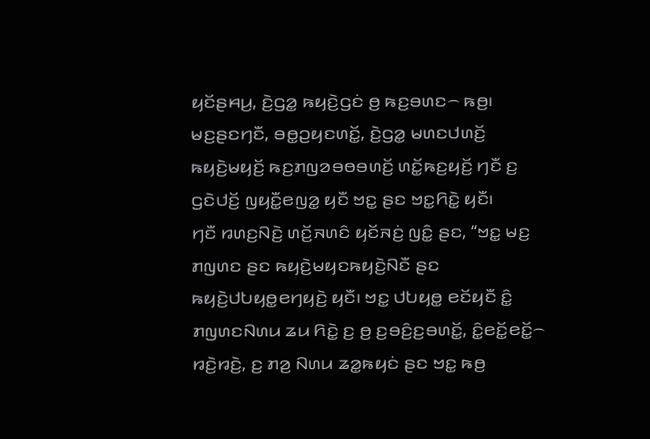ꤟꤢꤩꤔꤌꤣ꤬, ꤢꤧ꤬ꤞꤤ꤭ ꤒꤟꤢꤧ꤬ꤞꤢꤦ ꤥ꤬ ꤒꤢ꤬ꤋꤛꤢ꤮ ꤒꤥ꤬꤯ ꤗꤢ꤬ꤔꤢꤚꤢꤪ, ꤋꤥ꤭ꤑꤟꤢꤛꤢꤩ꤭, ꤢꤧ꤬ꤞꤤ꤭ ꤗꤛꤢꤓꤛꤢꤩ꤬ ꤒꤟꤢꤧ꤬ꤗꤟꤢꤩ꤬ ꤒꤢ꤬ꤊꤜꤤꤋꤥꤋꤛꤢꤩ꤬ ꤛꤢꤩ꤭ꤒꤢ꤬ꤟꤢꤩ꤬ ꤚꤢꤪ ꤢ꤬ ꤞꤢꤧꤓꤢꤩ꤬ ꤜꤟꤢꤪ꤭ꤕꤜꤤ꤭ ꤟꤢꤪ ꤠꤢ꤭ ꤔꤢ ꤠꤢ꤭ꤖꤢꤧ꤭ ꤟꤢꤪ꤯
ꤚꤢꤪ ꤙꤛꤢ꤬ꤡꤢꤧ꤬ ꤛꤢꤩ꤬ꤏꤛꤢꤨ ꤟꤢꤩꤏꤢꤦ꤬ ꤜꤢꤨ꤭ ꤔꤢ, “ꤠꤢ꤭ ꤗꤢ꤬ ꤊꤜꤛꤢ ꤔꤢ ꤒꤟꤢꤧ꤬ꤗꤟꤢꤒꤟꤢꤧ꤬ꤡꤢꤪ ꤔꤢ ꤒꤟꤢꤧ꤬ꤓꤝꤟꤥ꤭ꤕꤚꤟꤢꤧ꤬ ꤟꤢꤪ꤯ ꤠꤢ꤭ ꤓꤝꤟꤥ꤭ ꤕꤢꤩꤟꤢꤪ ꤢꤨ꤭ ꤊꤜꤛꤢꤡꤛꤣ ꤘꤣ ꤖꤢꤧ꤭ ꤢ꤬ ꤥ꤬ ꤢ꤬ꤋꤢꤨ꤬ꤢ꤬ꤋꤛꤢꤩ꤭, ꤢꤨ꤭ꤕꤢꤩ꤭ꤕꤢꤩ꤭꤮ ꤙꤢꤧ꤬ꤙꤢꤧ꤬, ꤢ꤬ ꤊꤤ꤬ ꤡꤛꤣ ꤘꤤ꤭ꤒꤟꤢꤦ ꤔꤢ ꤠꤢ꤭ ꤒꤥ꤬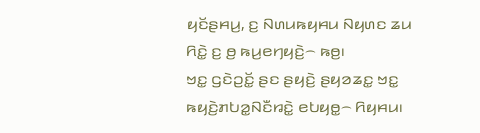ꤟꤢꤩꤔꤌꤣ꤬, ꤢ꤬ ꤡꤛꤣꤒꤟꤌꤣ ꤡꤟꤛꤢ ꤘꤣ ꤖꤢꤧ꤭ ꤢ꤬ ꤥ꤬ ꤒꤣ꤬ꤕꤚꤟꤢꤧ꤬꤮ ꤒꤥ꤬꤯
ꤠꤢ꤭ ꤞꤢꤧꤑꤢꤩ꤭ ꤔꤢ ꤔꤟꤢꤧ꤬ ꤔꤟꤤꤘꤢ꤭ ꤠꤢ꤭ ꤒꤟꤢꤧ꤬ꤊꤝꤤ꤭ꤡꤢꤪꤙꤢꤧ꤭ ꤕꤝꤟꤥ꤭꤮ ꤖꤟꤌꤣ꤯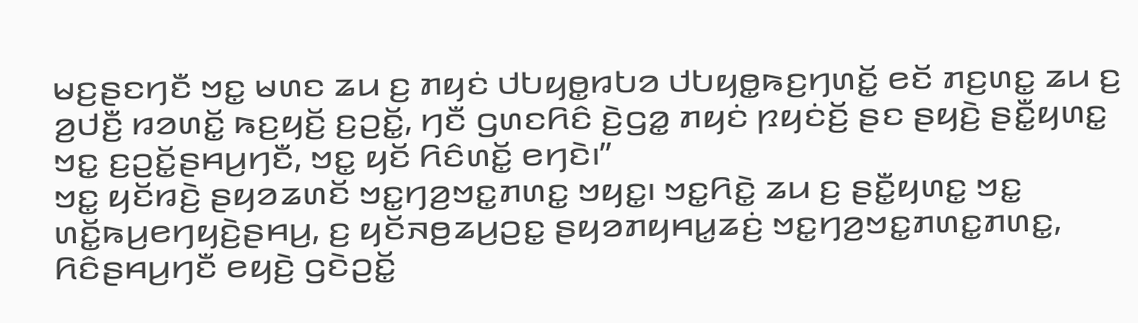ꤗꤢ꤬ꤔꤢꤚꤢꤪ ꤠꤢ꤭ ꤗꤛꤢ ꤘꤣ ꤢ꤬ ꤊꤟꤢꤦ ꤓꤝꤟꤥ꤭ꤙꤝꤤ ꤓꤝꤟꤥ꤭ꤒꤢ꤬ꤚꤛꤢꤩ꤭ ꤕꤢꤩ ꤊꤢ꤬ꤛꤢ꤭ ꤘꤣ ꤢ꤬ ꤤ꤬ꤓꤢꤪ꤬ ꤙꤤꤛꤢꤩ꤭ ꤒꤢ꤬ꤟꤢꤩ꤬ ꤢ꤬ꤑꤢꤩ꤭, ꤚꤢꤪ ꤞꤛꤢꤖꤢꤨ ꤢꤧ꤬ꤞꤤ꤭ ꤊꤟꤢꤦ ꤐꤟꤢꤦꤢꤩ꤬ ꤔꤢ ꤔꤟꤢꤧ꤬ ꤔꤢꤪ꤭ꤟꤛꤢ꤭ ꤠꤢ꤭ ꤢ꤬ꤑꤢꤩ꤭ꤔꤌꤣ꤬ꤚꤢꤪ, ꤠꤢ꤭ ꤟꤢꤩ ꤖꤢꤨꤛꤢꤩ꤭ ꤕꤚꤢꤧ꤯”
ꤠꤢ꤭ ꤟꤢꤩꤙꤢꤧ꤬ ꤔꤟꤤꤘꤛꤢꤩ ꤠꤢ꤭ꤚꤤ꤬ꤠꤢ꤭ꤊꤛꤢ꤭ ꤠꤟꤢ꤭꤯ ꤠꤢ꤭ꤖꤢꤧ꤭ ꤘꤣ ꤢ꤬ ꤔꤢꤪ꤭ꤟꤛꤢ꤭ ꤠꤢ꤭ ꤛꤢꤩ꤭ꤒꤣ꤬ꤕꤚꤟꤢꤧ꤬ꤔꤌꤣ꤬, ꤢ꤬ ꤟꤢꤩꤏꤥ꤬ꤘꤣ꤬ꤑꤢ꤭ ꤔꤟꤤꤊꤟꤌꤣ꤭ꤘꤢꤦ꤬ ꤠꤢ꤭ꤚꤤ꤬ꤠꤢ꤭ꤊꤛꤢ꤭ꤊꤛꤢ꤭, ꤖꤢꤨꤔꤌꤣ꤬ꤚꤢꤪ ꤕꤟꤢꤧ꤬ ꤞꤢꤧꤑꤢꤩ꤭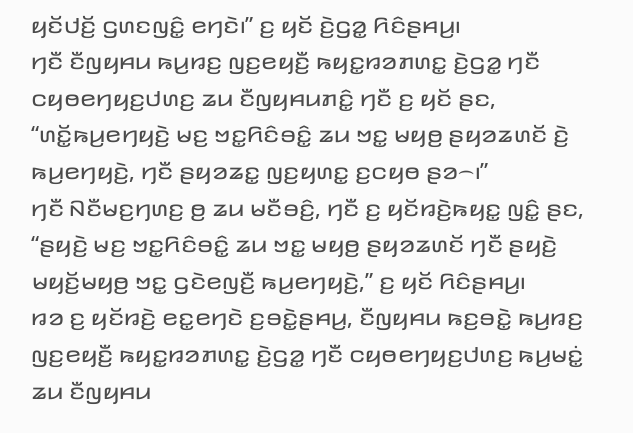ꤟꤢꤩꤓꤢꤩ꤬ ꤞꤛꤢꤜꤢꤨ꤭ ꤕꤚꤢꤧ꤯” ꤢ꤬ ꤟꤢꤩ ꤢꤧ꤬ꤞꤤ꤭ ꤖꤢꤨꤔꤌꤣ꤬꤯
ꤚꤢꤪ ꤢꤪꤜꤟꤌꤣ ꤒꤣ꤬ꤙꤢ꤬ ꤜꤢ꤬ꤕꤟꤢꤪ꤬ ꤒꤟꤢ꤭ꤙꤤꤊꤛꤢ꤭ ꤢꤧ꤬ꤞꤤ꤭ ꤚꤢꤪ ꤍꤟꤥꤕꤚꤟꤢ꤬ꤓꤛꤢ꤬ ꤘꤣ ꤢꤪꤜꤟꤌꤣꤊꤢꤨ꤭ ꤚꤢꤪ ꤢ꤬ ꤟꤢꤩ ꤔꤢ, “ꤛꤢꤩ꤭ꤒꤣ꤬ꤕꤚꤟꤢꤧ꤬ ꤗꤢ꤬ ꤠꤢ꤭ꤖꤢꤨꤋꤢꤨ꤭ ꤘꤣ ꤠꤢ꤭ ꤗꤟꤥ꤬ ꤔꤟꤤꤘꤛꤢꤩ ꤢꤧ꤬ ꤒꤣ꤬ꤕꤚꤟꤢꤧ꤬, ꤚꤢꤪ ꤔꤟꤤꤘꤢ꤭ ꤜꤢ꤬ꤟꤛꤢ꤭ ꤢ꤬ꤍꤟꤥ ꤔꤤ꤮꤯”
ꤚꤢꤪ ꤡꤢꤪꤗꤢ꤬ꤚꤛꤢ꤬ ꤥ꤬ ꤘꤣ ꤗꤢꤪꤋꤢꤨ꤬, ꤚꤢꤪ ꤢ꤬ ꤟꤢꤩꤙꤢꤧ꤬ꤒꤟꤢ꤭ ꤜꤢꤨ꤭ ꤔꤢ, “ꤔꤟꤢꤧ꤬ ꤗꤢ꤬ ꤠꤢ꤭ꤖꤢꤨꤋꤢꤨ꤭ ꤘꤣ ꤠꤢ꤭ ꤗꤟꤥ꤬ ꤔꤟꤤꤘꤛꤢꤩ ꤚꤢꤪ ꤔꤟꤢꤧ꤬ ꤗꤟꤢꤩ꤬ꤗꤟꤥ꤬ ꤠꤢ꤭ ꤞꤢꤧꤕꤜꤢꤪ꤬ ꤒꤣ꤬ꤕꤚꤟꤢꤧ꤬,” ꤢ꤬ ꤟꤢꤩ ꤖꤢꤨꤔꤌꤣ꤬꤯
ꤙꤤ ꤢ꤬ ꤟꤢꤩꤙꤢꤧ꤬ ꤕꤢ꤭ꤕꤚꤢꤧ ꤢ꤬ꤋꤢꤧ꤭ꤔꤌꤣ꤬, ꤢꤪꤜꤟꤌꤣ ꤒꤢ꤬ꤋꤢꤧ꤭ ꤒꤣ꤬ꤙꤢ꤬ ꤜꤢ꤬ꤕꤟꤢꤪ꤬ ꤒꤟꤢ꤭ꤙꤤꤊꤛꤢ꤭ ꤢꤧ꤬ꤞꤤ꤭ ꤚꤢꤪ ꤍꤟꤥꤕꤚꤟꤢ꤬ꤓꤛꤢ꤬ ꤒꤣ꤬ꤗꤢꤦ꤭ ꤘꤣ ꤢꤪꤜꤟꤌꤣ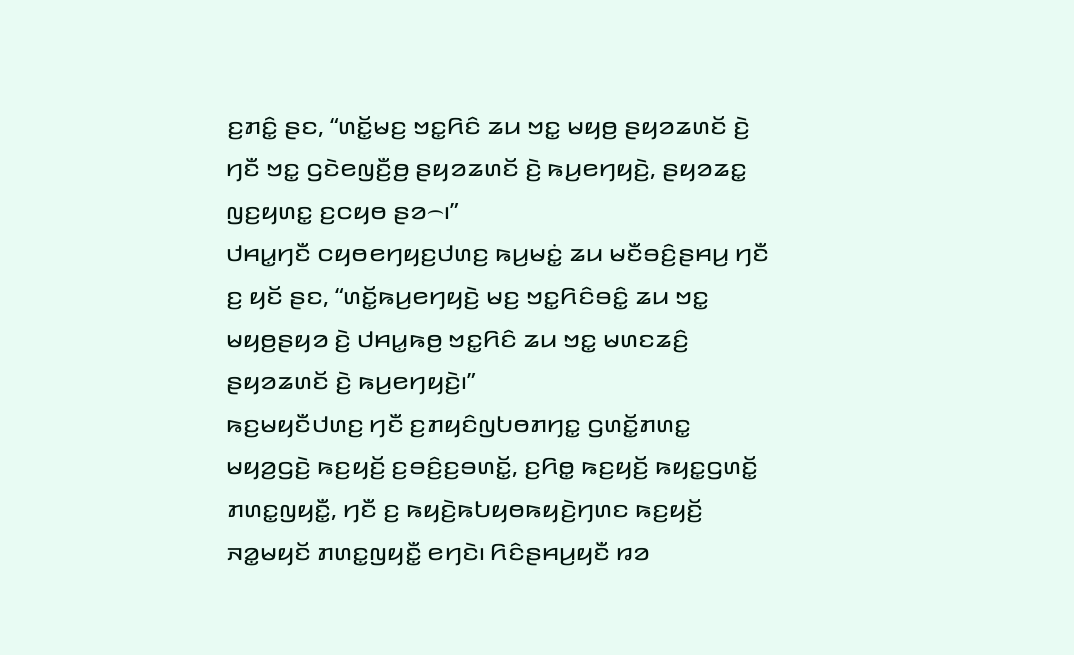ꤢ꤬ꤊꤢꤨ꤭ ꤔꤢ, “ꤛꤢꤩ꤭ꤗꤢ꤬ ꤠꤢ꤭ꤖꤢꤨ ꤘꤣ ꤠꤢ꤭ ꤗꤟꤥ꤬ ꤔꤟꤤꤘꤛꤢꤩ ꤢꤧ꤬ ꤚꤢꤪ ꤠꤢ꤭ ꤞꤢꤧꤕꤜꤢꤪ꤬ꤥ꤬ ꤔꤟꤤꤘꤛꤢꤩ ꤢꤧ꤬ ꤒꤣ꤬ꤕꤚꤟꤢꤧ꤬, ꤔꤟꤤꤘꤢ꤭ ꤜꤢ꤬ꤟꤛꤢ꤭ ꤢ꤬ꤍꤟꤥ ꤔꤤ꤮꤯”
ꤓꤌꤣ꤭ꤚꤢꤪ ꤍꤟꤥꤕꤚꤟꤢ꤬ꤓꤛꤢ꤬ ꤒꤣ꤬ꤗꤢꤦ꤭ ꤘꤣ ꤗꤢꤪꤋꤢꤨ꤬ꤔꤌꤣ꤬ ꤚꤢꤪ ꤢ꤬ ꤟꤢꤩ ꤔꤢ, “ꤛꤢꤩ꤭ꤒꤣ꤬ꤕꤚꤟꤢꤧ꤬ ꤗꤢ꤬ ꤠꤢ꤭ꤖꤢꤨꤋꤢꤨ꤭ ꤘꤣ ꤠꤢ꤭ ꤗꤟꤥ꤬ꤔꤟꤤ ꤢꤧ꤬ ꤓꤌꤣ꤭ꤒꤥ꤬ ꤠꤢ꤭ꤖꤢꤨ ꤘꤣ ꤠꤢ꤭ ꤗꤛꤢꤘꤢꤨ꤬ ꤔꤟꤤꤘꤛꤢꤩ ꤢꤧ꤬ ꤒꤣ꤬ꤕꤚꤟꤢꤧ꤬꤯”
ꤒꤢ꤬ꤗꤟꤢꤪꤓꤛꤢ꤬ ꤚꤢꤪ ꤢ꤬ꤊꤟꤢꤨꤜꤝꤥꤊꤚꤢ꤭ ꤞꤛꤢꤩ꤭ꤊꤛꤢ꤭ ꤗꤟꤤ꤬ꤞꤢꤧ꤬ ꤒꤢ꤬ꤟꤢꤩ꤬ ꤢ꤬ꤋꤢꤨ꤬ꤢ꤬ꤋꤛꤢꤩ꤭, ꤢ꤬ꤖꤥ꤭ ꤒꤢ꤬ꤟꤢꤩ꤬ ꤒꤟꤢ꤭ꤞꤛꤢꤩ꤭ ꤊꤛꤢ꤭ꤜꤟꤢꤪ꤭, ꤚꤢꤪ ꤢ꤬ ꤒꤟꤢꤧ꤬ꤒꤝꤟꤥꤒꤟꤢꤧ꤬ꤚꤛꤢ ꤒꤢ꤬ꤟꤢꤩ꤬ ꤏꤤ꤭ꤗꤟꤢꤩ ꤊꤛꤢ꤭ꤜꤟꤢꤪ꤭ ꤕꤚꤢꤧ꤯ ꤖꤢꤨꤔꤌꤣ꤬ꤟꤢꤪ ꤙꤤ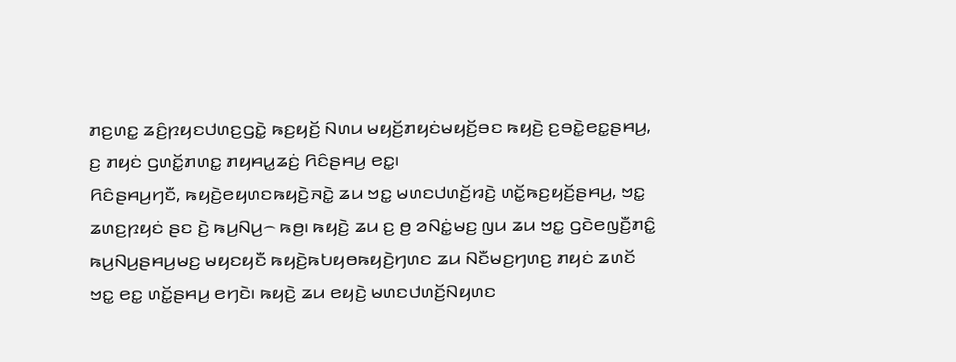ꤊꤢ꤬ꤛꤢ꤭ ꤘꤢꤨ꤬ꤐꤟꤢꤓꤛꤢ꤬ꤞꤢꤧ꤭ ꤒꤢ꤬ꤟꤢꤩ꤬ ꤡꤛꤣ ꤗꤟꤢꤩ꤬ꤊꤟꤢꤦꤗꤟꤢꤩ꤬ꤋꤢ ꤒꤟꤢꤧ꤬ ꤢ꤬ꤋꤢꤧ꤭ꤕꤢ꤭ꤔꤌꤣ꤬, ꤢ꤬ ꤊꤟꤢꤦ ꤞꤛꤢꤩ꤭ꤊꤛꤢ꤭ ꤊꤟꤌꤣ꤭ꤘꤢꤦ꤬ ꤖꤢꤨꤔꤌꤣ꤬ ꤕꤢ꤭꤯
ꤖꤢꤨꤔꤌꤣ꤬ꤚꤢꤪ, ꤒꤟꤢꤧ꤬ꤕꤟꤛꤢꤒꤟꤢꤧ꤬ꤏꤢꤧ꤭ ꤘꤣ ꤠꤢ꤭ ꤗꤛꤢꤓꤛꤢꤩ꤬ꤙꤢꤧ꤬ ꤛꤢꤩ꤭ꤒꤢ꤬ꤟꤢꤩ꤬ꤔꤌꤣ꤬, ꤠꤢ꤭ ꤘꤛꤢ꤬ꤐꤟꤢꤦ ꤔꤢ ꤢꤧ꤬ ꤒꤣ꤬ꤡꤣ꤬꤮ ꤒꤥ꤬꤯ ꤒꤟꤢꤧ꤬ ꤘꤣ ꤢ꤬ ꤥ꤬ ꤤꤡꤢꤦ꤭ꤗꤢ꤬ ꤜꤣ ꤘꤣ ꤠꤢ꤭ ꤞꤢꤧꤕꤜꤢꤪ꤬ꤊꤢꤨ꤭ ꤒꤣ꤬ꤡꤣ꤬ꤔꤌꤣ꤬ꤗꤢ꤬ ꤗꤟꤢꤟꤢꤪ ꤒꤟꤢꤧ꤬ꤒꤝꤟꤥꤒꤟꤢꤧ꤬ꤚꤛꤢ ꤘꤣ ꤡꤢꤪꤗꤢ꤬ꤚꤛꤢ꤬ ꤊꤟꤢꤦ ꤘꤛꤢꤩ ꤠꤢ꤭ ꤕꤢ꤭ ꤛꤢꤩ꤭ꤔꤌꤣ꤬ ꤕꤚꤢꤧ꤯ ꤒꤟꤢꤧ꤬ ꤘꤣ ꤕꤟꤢꤧ꤬ ꤗꤛꤢꤓꤛꤢꤩ꤬ꤡꤟꤛꤢ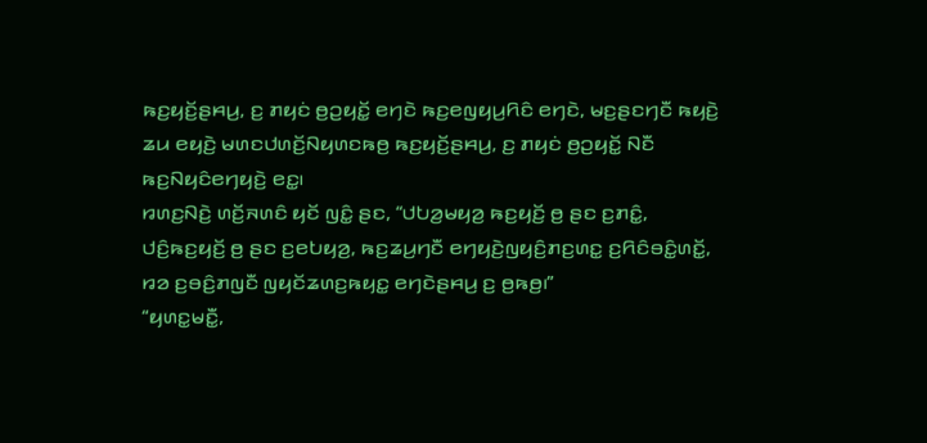ꤒꤢ꤬ꤟꤢꤩ꤬ꤔꤌꤣ꤬, ꤢ꤬ ꤊꤟꤢꤦ ꤥ꤬ꤑꤟꤢꤩ꤭ ꤕꤚꤢꤧ ꤒꤢ꤬ꤕꤜꤟꤣ꤬ꤖꤢꤨ ꤕꤚꤢꤧ, ꤗꤢ꤬ꤔꤢꤚꤢꤪ ꤒꤟꤢꤧ꤬ ꤘꤣ ꤕꤟꤢꤧ꤬ ꤗꤛꤢꤓꤛꤢꤩ꤬ꤡꤟꤛꤢꤒꤥ꤬ ꤒꤢ꤬ꤟꤢꤩ꤬ꤔꤌꤣ꤬, ꤢ꤬ ꤊꤟꤢꤦ ꤥ꤬ꤑꤟꤢꤩ꤭ ꤡꤢꤪ ꤒꤢ꤬ꤡꤟꤢꤨꤕꤚꤟꤢꤧ꤬ ꤕꤢ꤭꤯
ꤙꤛꤢ꤬ꤡꤢꤧ꤬ ꤛꤢꤩ꤬ꤏꤛꤢꤨ ꤟꤢꤩ ꤜꤢꤨ꤭ ꤔꤢ, “ꤓꤝꤤ꤬ꤗꤟꤤ꤬ ꤒꤢ꤬ꤟꤢꤩ꤬ ꤥ꤬ ꤔꤢ ꤢ꤬ꤊꤢꤨ꤭, ꤓꤢꤨ꤬ꤒꤢ꤬ꤟꤢꤩ꤬ ꤥ꤬ ꤔꤢ ꤢ꤬ꤕꤝꤟꤤ꤬, ꤒꤢ꤬ꤘꤣ꤬ꤚꤢꤪ ꤕꤚꤟꤢꤧ꤬ꤜꤟꤢꤨ꤬ꤊꤢ꤬ꤛꤢ꤭ ꤢ꤬ꤖꤢꤨꤋꤢꤨ꤭ꤛꤢꤩ꤭, ꤙꤤ ꤢ꤬ꤋꤢꤨ꤬ꤊꤜꤢꤪ ꤜꤟꤢꤩꤘꤛꤢ꤬ꤒꤟꤢ꤭ ꤕꤚꤢꤧꤔꤌꤣ꤬ ꤢ꤬ ꤥ꤬ꤒꤥ꤬꤯”
“ꤟꤛꤢ꤭ꤗꤢꤪ꤭,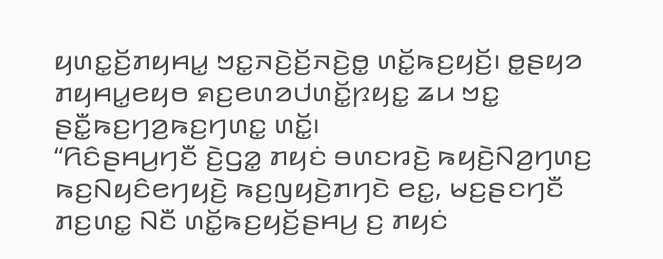ꤟꤛꤢ꤭ꤢꤩ꤬ꤊꤟꤌꤣ꤭ ꤠꤢ꤭ꤏꤢꤧ꤬ꤢꤩ꤬ꤏꤢꤧ꤬ꤥ꤭ ꤛꤢꤩ꤭ꤒꤢ꤬ꤟꤢꤩ꤬꤯ ꤥ꤭ꤔꤟꤤ ꤊꤟꤌꤣ꤭ꤕꤟꤥ ꤎꤢ꤬ꤕꤛꤤꤓꤛꤢꤩ꤭ꤐꤟꤢ꤭ ꤘꤣ ꤠꤢ꤭ ꤔꤢꤪ꤭ꤒꤢ꤬ꤚꤤ꤬ꤒꤢ꤬ꤚꤛꤢ꤭ ꤛꤢꤩ꤭꤯
“ꤖꤢꤨꤔꤌꤣ꤬ꤚꤢꤪ ꤢꤧ꤬ꤞꤤ꤭ ꤊꤟꤢꤦ ꤋꤛꤢꤙꤢꤧ꤬ ꤒꤟꤢꤧ꤬ꤡꤤ꤬ꤚꤛꤢ꤬ ꤒꤢ꤬ꤡꤟꤢꤨꤕꤚꤟꤢꤧ꤬ ꤒꤢ꤬ꤜꤟꤢꤧ꤬ꤊꤚꤢꤧ ꤕꤢ꤭, ꤗꤢ꤬ꤔꤢꤚꤢꤪ ꤊꤢ꤬ꤛꤢ꤭ ꤡꤢꤪ ꤛꤢꤩ꤭ꤒꤢ꤬ꤟꤢꤩ꤬ꤔꤌꤣ꤬ ꤢ꤬ ꤊꤟꤢꤦ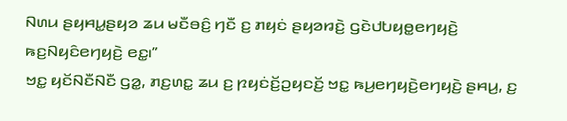ꤡꤛꤣ ꤔꤟꤌꤣ꤭ꤔꤟꤤ ꤘꤣ ꤗꤢꤪꤋꤢꤨ꤬ ꤚꤢꤪ ꤢ꤬ ꤊꤟꤢꤦ ꤔꤟꤤꤙꤢꤧ꤬ ꤞꤢꤧꤓꤝꤟꤥ꤭ꤕꤚꤟꤢꤧ꤬ ꤒꤢ꤬ꤡꤟꤢꤨꤕꤚꤟꤢꤧ꤬ ꤕꤢ꤭꤯”
ꤠꤢ꤭ ꤟꤢꤩꤡꤢꤪꤡꤢꤪ ꤞꤤ꤭, ꤊꤢ꤬ꤛꤢ꤭ ꤘꤣ ꤢ꤬ ꤐꤟꤢꤦꤢꤩ꤬ꤑꤟꤢꤢꤩ꤬ ꤠꤢ꤭ ꤒꤣ꤬ꤕꤚꤟꤢꤧ꤬ꤕꤚꤟꤢꤧ꤬ ꤔꤌꤣ꤬, ꤢ꤬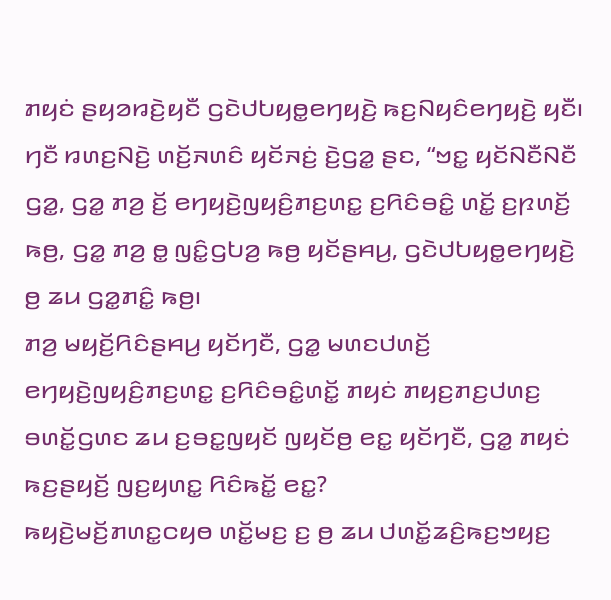ꤊꤟꤢꤦ ꤔꤟꤤꤙꤢꤧ꤬ꤟꤢꤪ ꤞꤢꤧꤓꤝꤟꤥ꤭ꤕꤚꤟꤢꤧ꤬ ꤒꤢ꤬ꤡꤟꤢꤨꤕꤚꤟꤢꤧ꤬ ꤟꤢꤪ꤯
ꤚꤢꤪ ꤙꤛꤢ꤬ꤡꤢꤧ꤬ ꤛꤢꤩ꤬ꤏꤛꤢꤨ ꤟꤢꤩꤏꤢꤦ꤬ ꤢꤧ꤬ꤞꤤ꤭ ꤔꤢ, “ꤠꤢ꤭ ꤟꤢꤩꤡꤢꤪꤡꤢꤪ ꤞꤤ꤭, ꤞꤤ꤭ ꤊꤤ꤬ ꤢꤩ꤬ ꤕꤚꤟꤢꤧ꤬ꤜꤟꤢꤨ꤬ꤊꤢ꤬ꤛꤢ꤭ ꤢ꤬ꤖꤢꤨꤋꤢꤨ꤭ ꤛꤢꤩ꤭ ꤢ꤬ꤐꤛꤢꤩ꤬ ꤒꤥ꤬, ꤞꤤ꤭ ꤊꤤ꤬ ꤥ꤭ ꤜꤢꤨ꤭ꤞꤝꤤ꤬ ꤒꤥ꤬ ꤟꤢꤩꤔꤌꤣ꤬, ꤞꤢꤧꤓꤝꤟꤥ꤭ꤕꤚꤟꤢꤧ꤬ ꤥ꤬ ꤘꤣ ꤞꤤ꤭ꤊꤢꤨ꤭ ꤒꤥ꤬꤯
ꤊꤤ꤬ ꤗꤟꤢꤩ꤬ꤖꤢꤨꤔꤌꤣ꤬ ꤟꤢꤩꤚꤢꤪ, ꤞꤤ꤭ ꤗꤛꤢꤓꤛꤢꤩ꤬ ꤕꤚꤟꤢꤧ꤬ꤜꤟꤢꤨ꤬ꤊꤢ꤬ꤛꤢ꤭ ꤢ꤬ꤖꤢꤨꤋꤢꤨ꤭ꤛꤢꤩ꤭ ꤊꤟꤢꤦ ꤊꤟꤢ꤬ꤊꤢ꤬ꤓꤛꤢ꤬ ꤋꤛꤢꤩ꤭ꤞꤛꤢ ꤘꤣ ꤢ꤬ꤋꤢ꤭ꤜꤟꤢꤩ ꤜꤟꤢꤩꤥ꤬ ꤕꤢ꤭ ꤟꤢꤩꤚꤢꤪ, ꤞꤤ꤭ ꤊꤟꤢꤦ ꤒꤢ꤬ꤔꤟꤢꤩ꤬ ꤜꤢ꤬ꤟꤛꤢ꤭ ꤖꤢꤨꤒꤢꤩ꤭ ꤕꤢ꤭?
ꤒꤟꤢꤧ꤬ꤗꤢꤩ꤬ꤊꤛꤢ꤭ꤍꤟꤥ ꤛꤢꤩ꤭ꤗꤢ꤬ ꤢ꤬ ꤥ꤬ ꤘꤣ ꤓꤛꤢꤩ꤭ꤘꤢꤨ꤬ꤒꤢ꤬ꤠꤟꤢ꤬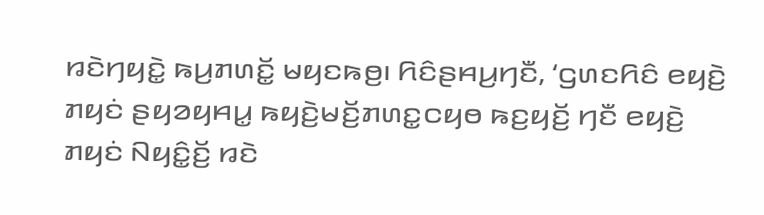ꤙꤢꤧꤚꤟꤢꤧ꤭ ꤒꤣ꤬ꤊꤛꤢꤩ꤭ ꤗꤟꤢꤒꤥ꤬꤯ ꤖꤢꤨꤔꤌꤣ꤬ꤚꤢꤪ, ‘ꤞꤛꤢꤖꤢꤨ ꤕꤟꤢꤧ꤬ ꤊꤟꤢꤦ ꤔꤟꤤꤟꤌꤣ꤭ ꤒꤟꤢꤧ꤬ꤗꤢꤩ꤬ꤊꤛꤢ꤭ꤍꤟꤥ ꤒꤢ꤬ꤟꤢꤩ꤬ ꤚꤢꤪ ꤕꤟꤢꤧ꤬ ꤊꤟꤢꤦ ꤡꤟꤢꤨ꤭ꤢꤩ꤬ ꤙꤢꤧ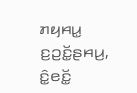ꤊꤟꤌꤣ꤭ ꤢ꤬ꤑꤢꤩ꤭ꤔꤌꤣ꤬, ꤢꤨ꤭ꤕꤢꤩ꤭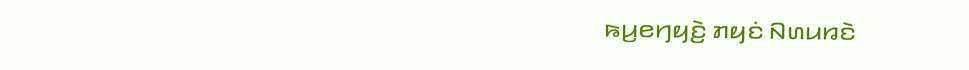ꤒꤣ꤬ꤕꤚꤟꤢꤧ꤬ ꤊꤟꤢꤦ ꤡꤛꤣꤙꤢꤧ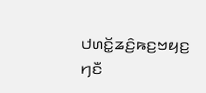ꤓꤛꤢꤩ꤭ꤘꤢꤨ꤬ꤒꤢ꤬ꤠꤟꤢ꤬ ꤚꤢꤪ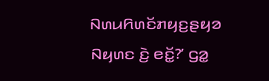ꤡꤛꤣꤖꤛꤢꤩꤊꤟꤢ꤬ꤔꤟꤤ ꤡꤟꤛꤢ ꤢꤧ꤬ ꤕꤢꤩ꤭?’ ꤞꤤ꤭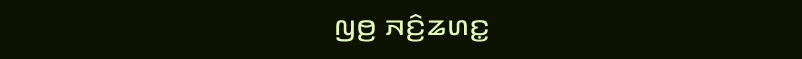ꤜꤥ꤬ ꤏꤢꤨ꤬ꤘꤛꤢ꤭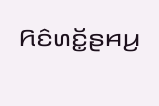ꤖꤢꤨꤛꤢꤩ꤭ꤔꤌꤣ꤬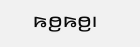ꤒꤥ꤬ꤒꤥ꤬꤯